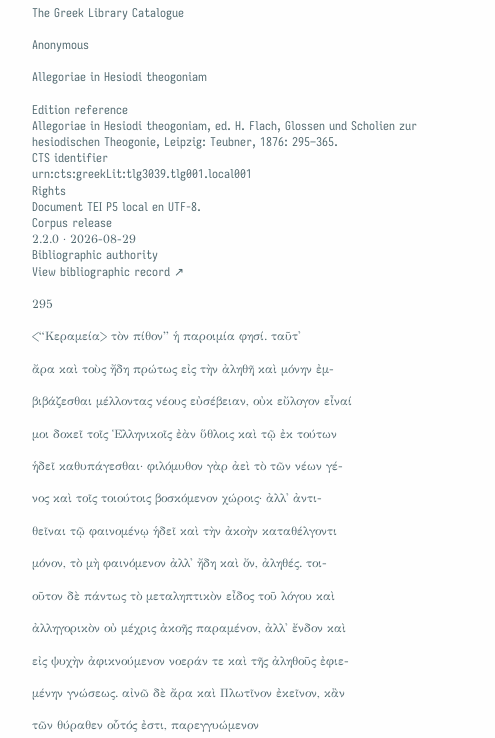The Greek Library Catalogue

Anonymous

Allegoriae in Hesiodi theogoniam

Edition reference
Allegoriae in Hesiodi theogoniam, ed. H. Flach, Glossen und Scholien zur hesiodischen Theogonie, Leipzig: Teubner, 1876: 295–365.
CTS identifier
urn:cts:greekLit:tlg3039.tlg001.local001
Rights
Document TEI P5 local en UTF-8.
Corpus release
2.2.0 · 2026-08-29
Bibliographic authority
View bibliographic record ↗

295

<“Κεραμεία> τὸν πίθον” ἡ παροιμία φησί. ταῦτ'

ἄρα καὶ τοὺς ἤδη πρώτως εἰς τὴν ἀληθῆ καὶ μόνην ἐμ-

βιβάζεσθαι μέλλοντας νέους εὐσέβειαν, οὐκ εὔλογον εἶναί

μοι δοκεῖ τοῖς Ἑλληνικοῖς ἐὰν ὕθλοις καὶ τῷ ἐκ τούτων

ἡδεῖ καθυπάγεσθαι· φιλόμυθον γὰρ ἀεὶ τὸ τῶν νέων γέ-

νος καὶ τοῖς τοιούτοις βοσκόμενον χώροις· ἀλλ' ἀντι-

θεῖναι τῷ φαινομένῳ ἡδεῖ καὶ τὴν ἀκοὴν καταθέλγοντι

μόνον, τὸ μὴ φαινόμενον ἀλλ' ἤδη καὶ ὄν, ἀληθές. τοι-

οῦτον δὲ πάντως τὸ μεταληπτικὸν εἶδος τοῦ λόγου καὶ

ἀλληγορικὸν οὐ μέχρις ἀκοῆς παραμένον, ἀλλ' ἔνδον καὶ

εἰς ψυχὴν ἀφικνούμενον νοεράν τε καὶ τῆς ἀληθοῦς ἐφιε-

μένην γνώσεως. αἰνῶ δὲ ἄρα καὶ Πλωτῖνον ἐκεῖνον, κἂν

τῶν θύραθεν οὗτός ἐστι, παρεγγυώμενον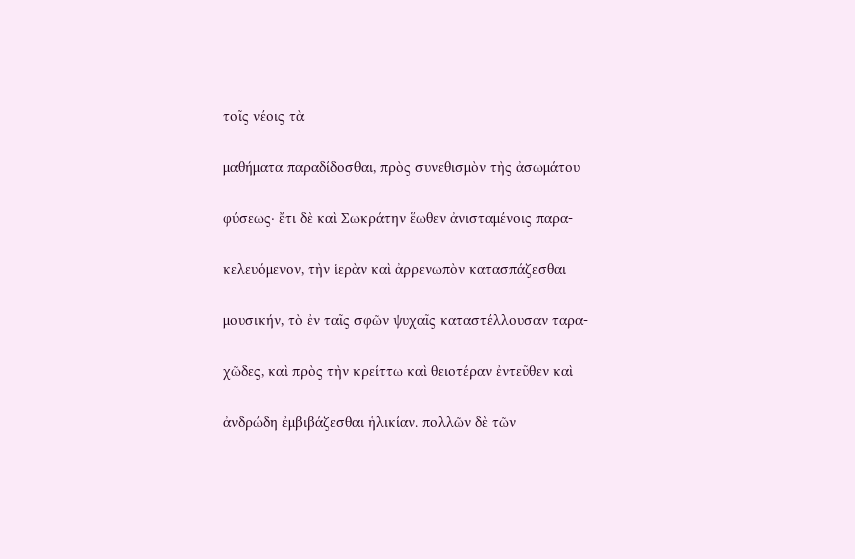τοῖς νέοις τὰ

μαθήματα παραδίδοσθαι, πρὸς συνεθισμὸν τὴς ἀσωμάτου

φύσεως· ἔτι δὲ καὶ Σωκράτην ἕωθεν ἀνισταμένοις παρα-

κελευόμενον, τὴν ἱερὰν καὶ ἀρρενωπὸν κατασπάζεσθαι

μουσικήν, τὸ ἐν ταῖς σφῶν ψυχαῖς καταστέλλουσαν ταρα-

χῶδες, καὶ πρὸς τὴν κρείττω καὶ θειοτέραν ἐντεῦθεν καὶ

ἀνδρώδη ἐμβιβάζεσθαι ἡλικίαν. πολλῶν δὲ τῶν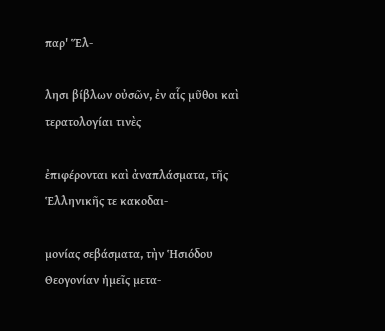παρ' Ἕλ-

λησι βίβλων οὐσῶν, ἐν αἷς μῦθοι καὶ τερατολογίαι τινὲς

ἐπιφέρονται καὶ ἀναπλάσματα, τῆς Ἑλληνικῆς τε κακοδαι-

μονίας σεβάσματα, τὴν Ἡσιόδου Θεογονίαν ἡμεῖς μετα-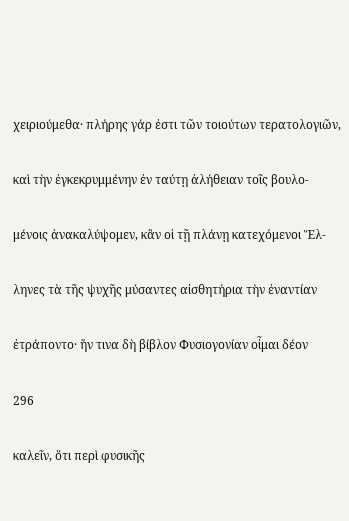χειριούμεθα· πλήρης γάρ ἐστι τῶν τοιούτων τερατολογιῶν,

καὶ τὴν ἐγκεκρυμμένην ἐν ταύτῃ ἀλήθειαν τοῖς βουλο-

μένοις ἀνακαλύψομεν, κἂν οἱ τῇ πλάνῃ κατεχόμενοι Ἕλ-

ληνες τὰ τῆς ψυχῆς μύσαντες αἰσθητήρια τὴν ἐναντίαν

ἐτράποντο· ἥν τινα δὴ βίβλον Φυσιογονίαν οἶμαι δέον

296

καλεῖν, ὅτι περὶ φυσικῆς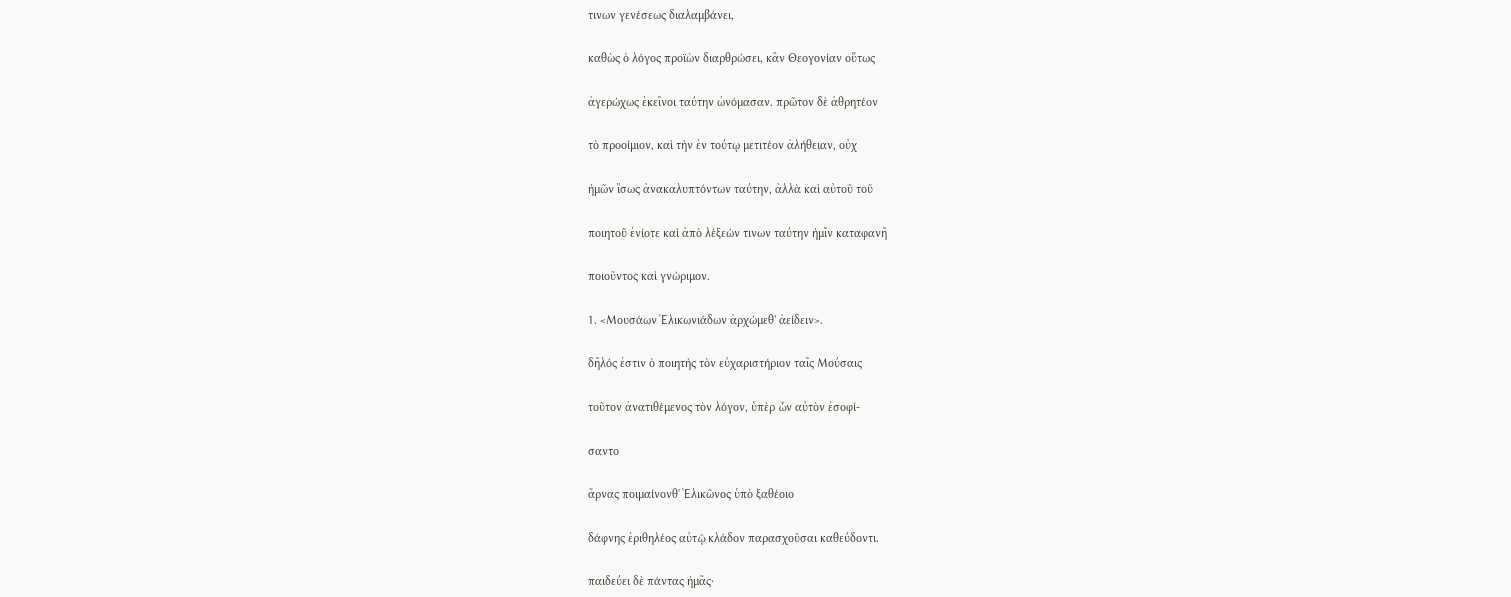τινων γενέσεως διαλαμβάνει,

καθὼς ὁ λόγος προϊὼν διαρθρώσει, κἂν Θεογονίαν οὕτως

ἀγερώχως ἐκεῖνοι ταύτην ὠνόμασαν. πρῶτον δὲ ἀθρητέον

τὸ προοίμιον, καὶ τὴν ἐν τούτῳ μετιτέον ἀλήθειαν, οὐχ

ἡμῶν ἴσως ἀνακαλυπτόντων ταύτην, ἀλλὰ καὶ αὐτοῦ τοῦ

ποιητοῦ ἐνίοτε καὶ ἀπὸ λέξεών τινων ταύτην ἡμῖν καταφανῆ

ποιοῦντος καὶ γνώριμον.

1. <Μουσάων Ἑλικωνιάδων ἀρχώμεθ' ἀείδειν>.

δῆλός ἐστιν ὁ ποιητὴς τὸν εὐχαριστήριον ταῖς Μούσαις

τοῦτον ἀνατιθέμενος τὸν λόγον, ὑπὲρ ὧν αὐτὸν ἐσοφί-

σαντο

ἄρνας ποιμαίνονθ' Ἑλικῶνος ὑπὸ ξαθέοιο

δάφνης ἐριθηλέος αὐτῷ κλάδον παρασχοῦσαι καθεύδοντι.

παιδεύει δὲ πάντας ἡμᾶς·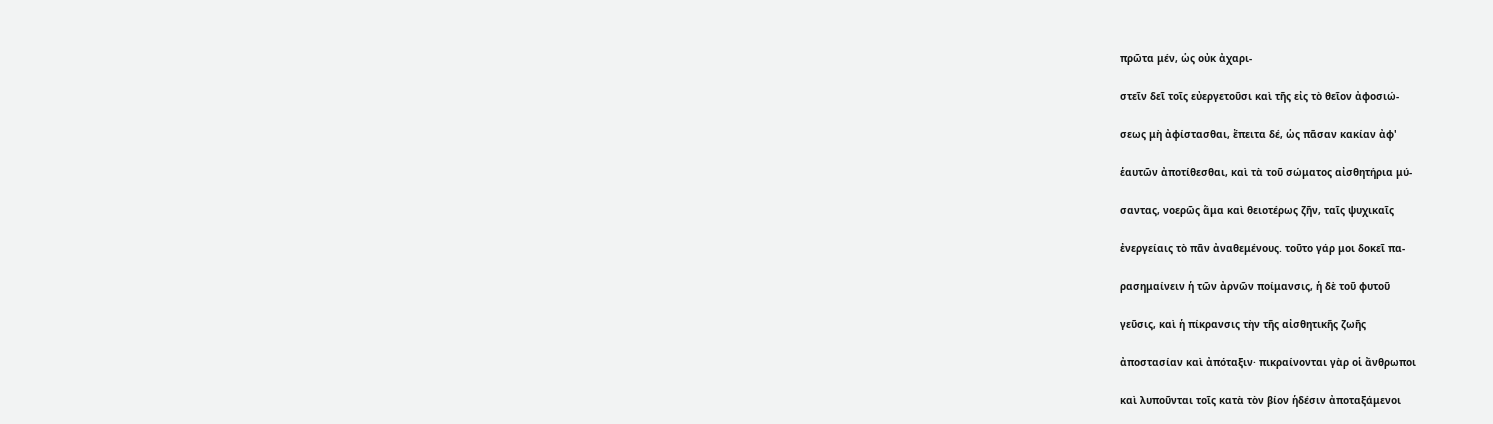πρῶτα μέν, ὡς οὐκ ἀχαρι-

στεῖν δεῖ τοῖς εὐεργετοῦσι καὶ τῆς εἰς τὸ θεῖον ἀφοσιώ-

σεως μὴ ἀφίστασθαι, ἔπειτα δέ, ὡς πᾶσαν κακίαν ἀφ'

ἑαυτῶν ἀποτίθεσθαι, καὶ τὰ τοῦ σώματος αἰσθητήρια μύ-

σαντας, νοερῶς ἅμα καὶ θειοτέρως ζῆν, ταῖς ψυχικαῖς

ἐνεργείαις τὸ πᾶν ἀναθεμένους. τοῦτο γάρ μοι δοκεῖ πα-

ρασημαίνειν ἡ τῶν ἀρνῶν ποίμανσις, ἡ δὲ τοῦ φυτοῦ

γεῦσις, καὶ ἡ πίκρανσις τὴν τῆς αἰσθητικῆς ζωῆς

ἀποστασίαν καὶ ἀπόταξιν· πικραίνονται γὰρ οἱ ἄνθρωποι

καὶ λυποῦνται τοῖς κατὰ τὸν βίον ἡδέσιν ἀποταξάμενοι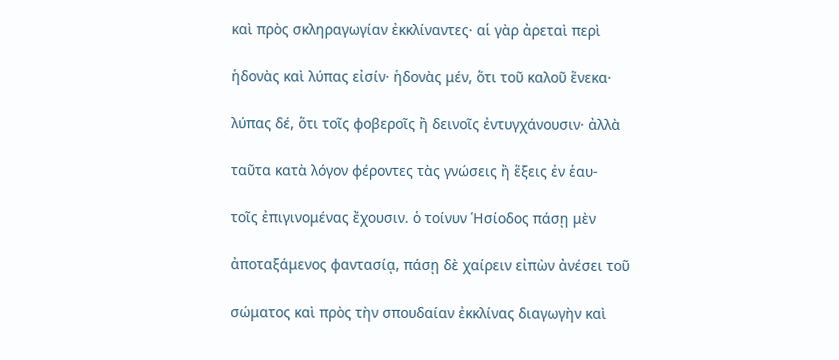καὶ πρὸς σκληραγωγίαν ἐκκλίναντες· αἱ γὰρ ἀρεταὶ περὶ

ἡδονὰς καὶ λύπας εἰσίν· ἡδονὰς μέν, ὅτι τοῦ καλοῦ ἕνεκα·

λύπας δέ, ὅτι τοῖς φοβεροῖς ἢ δεινοῖς ἐντυγχάνουσιν· ἀλλὰ

ταῦτα κατὰ λόγον φέροντες τὰς γνώσεις ἢ ἕξεις ἐν ἑαυ-

τοῖς ἐπιγινομένας ἔχουσιν. ὁ τοίνυν Ἡσίοδος πάσῃ μὲν

ἀποταξάμενος φαντασίᾳ, πάσῃ δὲ χαίρειν εἰπὼν ἀνέσει τοῦ

σώματος καὶ πρὸς τὴν σπουδαίαν ἐκκλίνας διαγωγὴν καὶ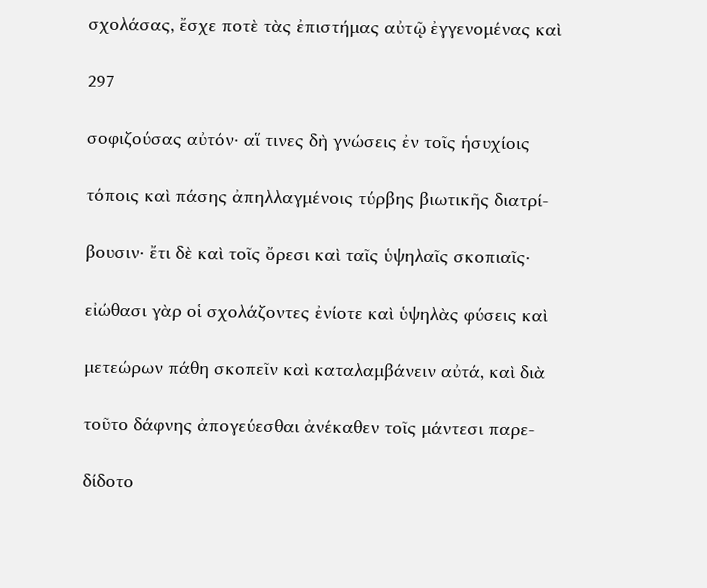σχολάσας, ἔσχε ποτὲ τὰς ἐπιστήμας αὐτῷ ἐγγενομένας καὶ

297

σοφιζούσας αὐτόν· αἵ τινες δὴ γνώσεις ἐν τοῖς ἡσυχίοις

τόποις καὶ πάσης ἀπηλλαγμένοις τύρβης βιωτικῆς διατρί-

βουσιν· ἔτι δὲ καὶ τοῖς ὄρεσι καὶ ταῖς ὑψηλαῖς σκοπιαῖς·

εἰώθασι γὰρ οἱ σχολάζοντες ἐνίοτε καὶ ὑψηλὰς φύσεις καὶ

μετεώρων πάθη σκοπεῖν καὶ καταλαμβάνειν αὐτά, καὶ διὰ

τοῦτο δάφνης ἀπογεύεσθαι ἀνέκαθεν τοῖς μάντεσι παρε-

δίδοτο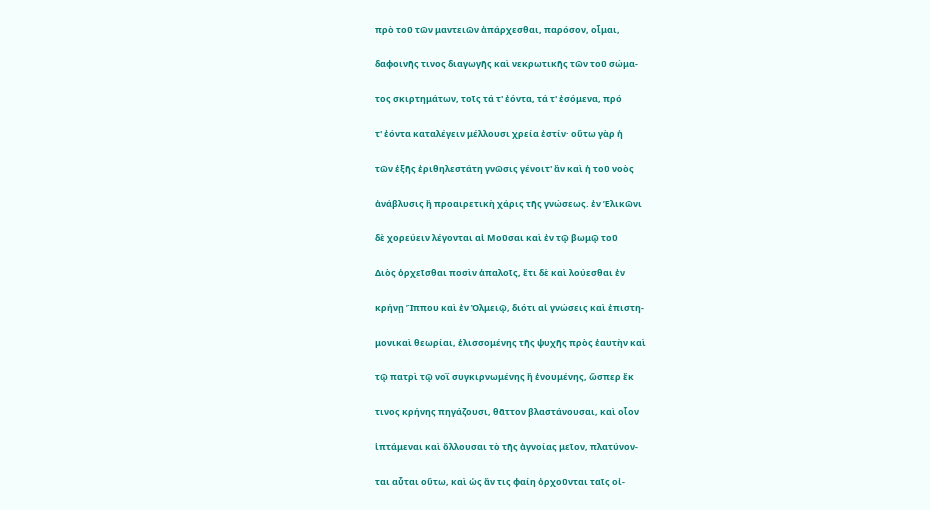πρὸ τοῦ τῶν μαντειῶν ἀπάρχεσθαι, παρόσον, οἶμαι,

δαφοινῆς τινος διαγωγῆς καὶ νεκρωτικῆς τῶν τοῦ σώμα-

τος σκιρτημάτων, τοῖς τά τ' ἐόντα, τά τ' ἐσόμενα, πρό

τ' ἐόντα καταλέγειν μέλλουσι χρεία ἐστίν· οὕτω γὰρ ἡ

τῶν ἑξῆς ἐριθηλεστάτη γνῶσις γένοιτ' ἂν καὶ ἡ τοῦ νοὸς

ἀνάβλυσις ἢ προαιρετικὴ χάρις τῆς γνώσεως. ἐν Ἑλικῶνι

δὲ χορεύειν λέγονται αἱ Μοῦσαι καὶ ἐν τῷ βωμῷ τοῦ

Διὸς ὀρχεῖσθαι ποσὶν ἁπαλοῖς, ἔτι δὲ καὶ λούεσθαι ἐν

κρήνῃ Ἵππου καὶ ἐν Ὀλμειῷ, διότι αἱ γνώσεις καὶ ἐπιστη-

μονικαὶ θεωρίαι, ἑλισσομένης τῆς ψυχῆς πρὸς ἑαυτὴν καὶ

τῷ πατρὶ τῷ νοῒ συγκιρνωμένης ἢ ἑνουμένης, ὥσπερ ἔκ

τινος κρήνης πηγάζουσι, θᾶττον βλαστάνουσαι, καὶ οἷον

ἱπτάμεναι καὶ ὄλλουσαι τὸ τῆς ἀγνοίας μεῖον, πλατύνον-

ται αὗται οὕτω, καὶ ὡς ἄν τις φαίη ὀρχοῦνται ταῖς οἰ-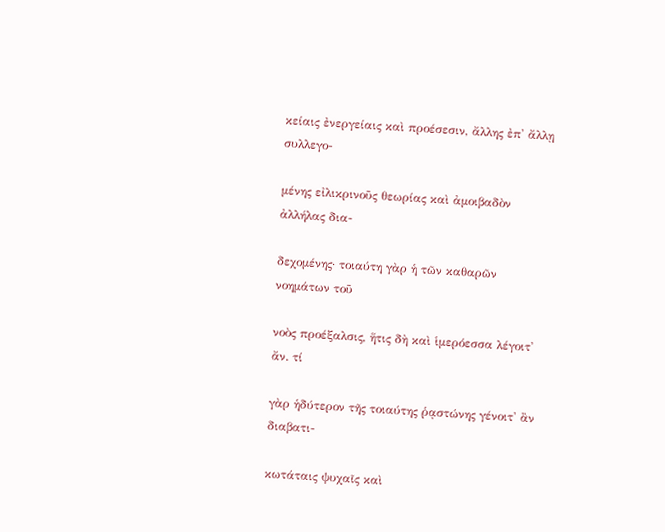κείαις ἐνεργείαις καὶ προέσεσιν, ἄλλης ἐπ' ἄλλῃ συλλεγο-

μένης εἰλικρινοῦς θεωρίας καὶ ἀμοιβαδὸν ἀλλήλας δια-

δεχομένης· τοιαύτη γὰρ ἡ τῶν καθαρῶν νοημάτων τοῦ

νοὸς προέξαλσις, ἥτις δὴ καὶ ἱμερόεσσα λέγοιτ' ἄν. τί

γὰρ ἡδύτερον τῆς τοιαύτης ῥᾳστώνης γένοιτ' ἂν διαβατι-

κωτάταις ψυχαῖς καὶ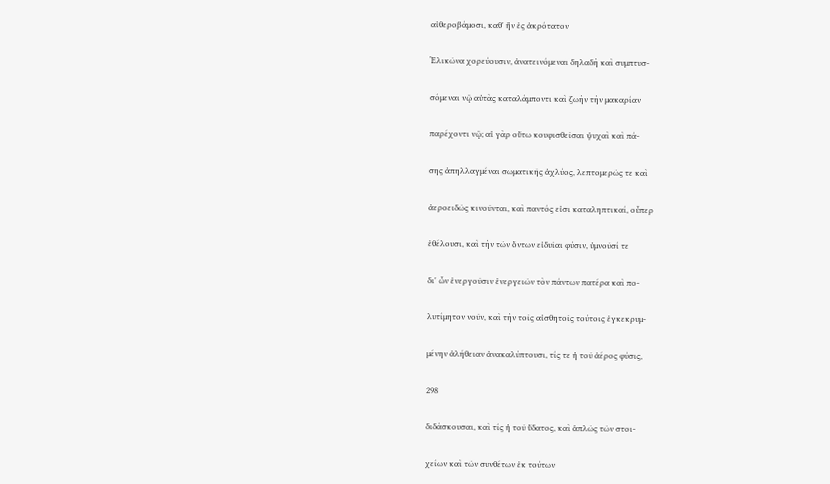αἰθεροβάμοσι, καθ' ἣν ἐς ἀκρότατον

Ἑλικῶνα χορεύουσιν, ἀνατεινόμεναι δηλαδὴ καὶ συμπτυσ-

σόμεναι νῷ αὐτὰς καταλάμποντι καὶ ζωὴν τὴν μακαρίαν

παρέχοντι νῷ; αἱ γὰρ οὕτω κουφισθεῖσαι ψυχαὶ καὶ πά-

σης ἀπηλλαγμέναι σωματικῆς ἀχλύος, λεπτομερῶς τε καὶ

ἀεροειδῶς κινοῦνται, καὶ παντός εἰσι καταληπτικαί, οὗπερ

ἐθέλουσι, καὶ τὴν τῶν ὄντων εἰδυῖαι φύσιν, ὑμνοῦσί τε

δι' ὧν ἐνεργοῦσιν ἐνεργειῶν τὸν πάντων πατέρα καὶ πο-

λυτίμητον νοῦν, καὶ τὴν τοῖς αἰσθητοῖς τούτοις ἐγκεκρυμ-

μένην ἀλήθειαν ἀνακαλύπτουσι, τίς τε ἡ τοῦ ἀέρος φύσις,

298

διδάσκουσαι, καὶ τίς ἡ τοῦ ὕδατος, καὶ ἁπλῶς τῶν στοι-

χείων καὶ τῶν συνθέτων ἐκ τούτων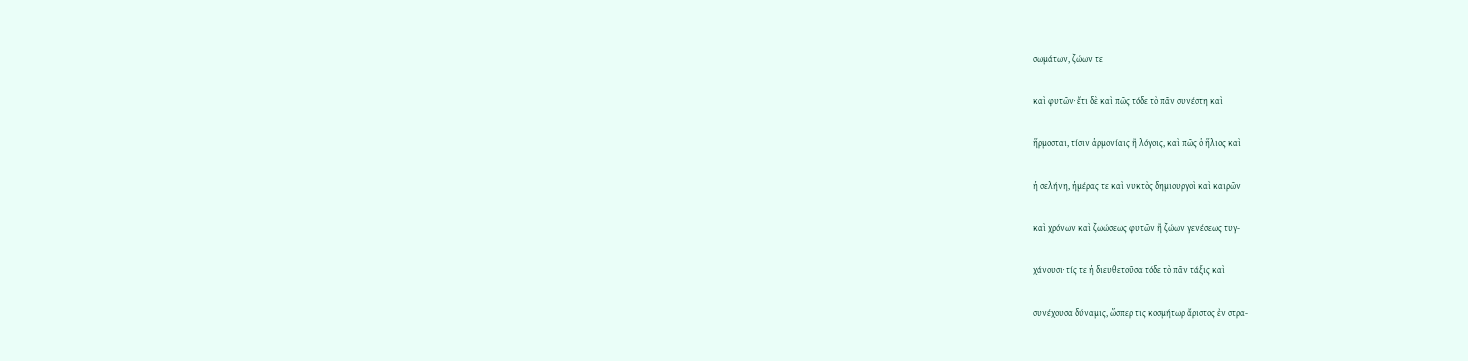σωμάτων, ζώων τε

καὶ φυτῶν· ἔτι δὲ καὶ πῶς τόδε τὸ πᾶν συνέστη καὶ

ἥρμοσται, τίσιν ἁρμονίαις ἢ λόγοις, καὶ πῶς ὁ ἥλιος καὶ

ἡ σελήνη, ἡμέρας τε καὶ νυκτὸς δημιουργοὶ καὶ καιρῶν

καὶ χρόνων καὶ ζωώσεως φυτῶν ἢ ζώων γενέσεως τυγ-

χάνουσι· τίς τε ἡ διευθετοῦσα τόδε τὸ πᾶν τάξις καὶ

συνέχουσα δύναμις, ὥσπερ τις κοσμήτωρ ἄριστος ἐν στρα-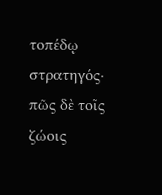τοπέδῳ στρατηγός· πῶς δὲ τοῖς ζώοις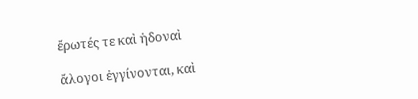ἔρωτές τε καὶ ἡδοναὶ

ἄλογοι ἐγγίνονται, καὶ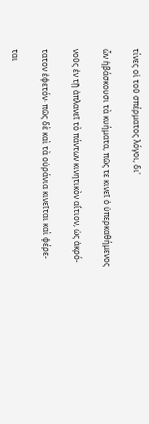τίνες οἱ τοῦ σπέρματος λόγοι, δι'

ὧν ἡβάσκουσι τὰ κυήματα, πῶς τε κινεῖ ὁ ὑπερκαθήμενος

νοῦς ἐν τῇ ἀπλανεῖ τὸ πάντων κινητικὸν αἴτιον, ὡς ἀκρό-

τατον ἐφετόν· πῶς δὲ καὶ τὰ οὐράνια κινεῖται καὶ φέρε-

ται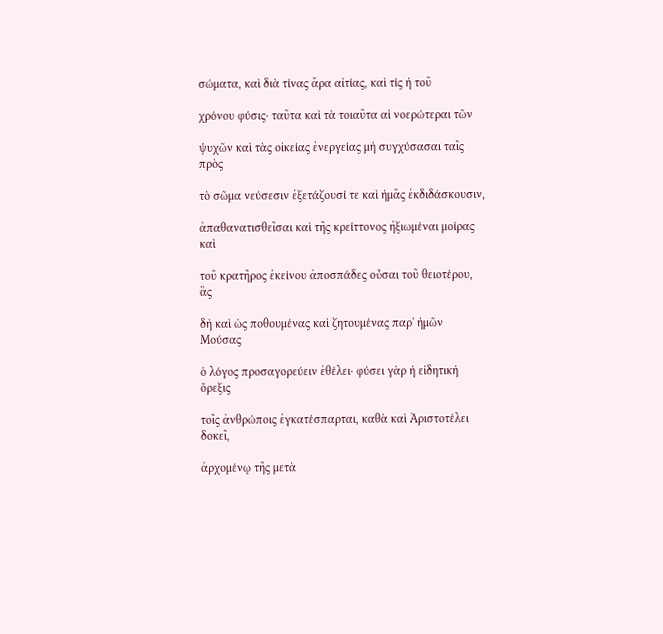σώματα, καὶ διὰ τίνας ἄρα αἰτίας, καὶ τίς ἡ τοῦ

χρόνου φύσις· ταῦτα καὶ τὰ τοιαῦτα αἱ νοερώτεραι τῶν

ψυχῶν καὶ τὰς οἰκείας ἐνεργείας μὴ συγχύσασαι ταῖς πρὸς

τὸ σῶμα νεύσεσιν ἐξετάζουσί τε καὶ ἡμᾶς ἐκδιδάσκουσιν,

ἀπαθανατισθεῖσαι καὶ τῆς κρείττονος ἠξιωμέναι μοίρας καὶ

τοῦ κρατῆρος ἐκείνου ἀποσπάδες οὖσαι τοῦ θειοτέρου, ἃς

δὴ καὶ ὡς ποθουμένας καὶ ζητουμένας παρ' ἡμῶν Μούσας

ὁ λόγος προσαγορεύειν ἐθέλει· φύσει γὰρ ἡ εἰδητικὴ ὄρεξις

τοῖς ἀνθρώποις ἐγκατέσπαρται, καθὰ καὶ Ἀριστοτέλει δοκεῖ,

ἀρχομένῳ τῆς μετὰ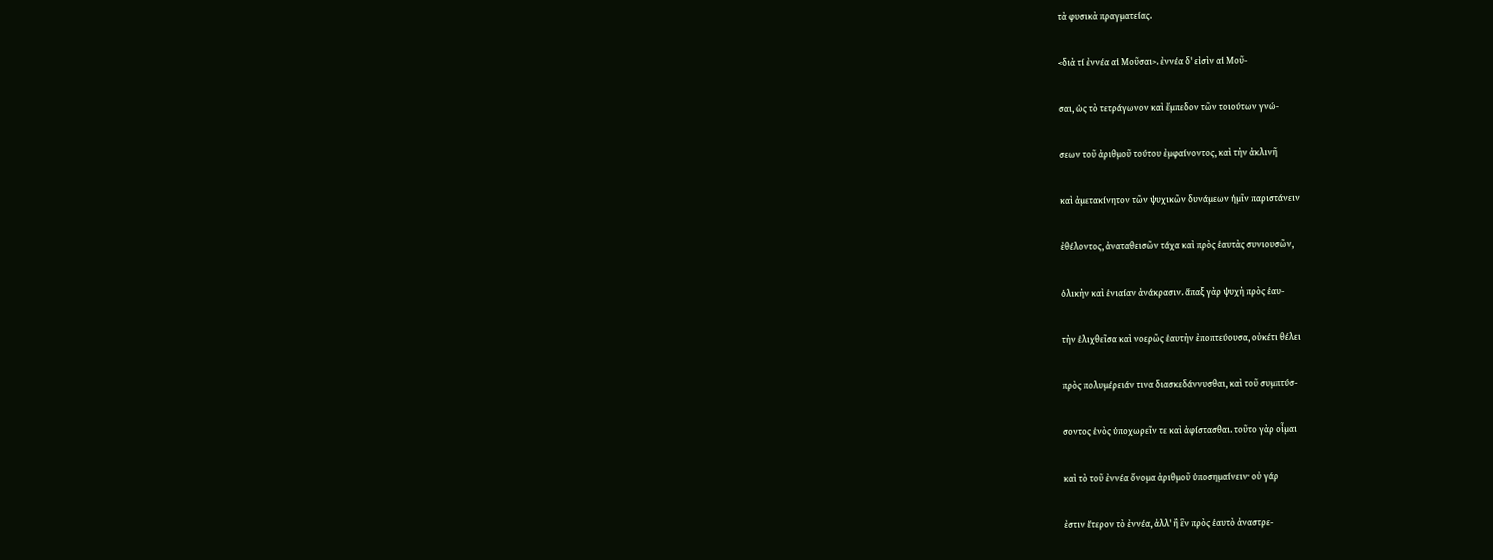τὰ φυσικὰ πραγματείας.

<διὰ τί ἐννέα αἱ Μοῦσαι>. ἐννέα δ' εἰσὶν αἱ Μοῦ-

σαι, ὡς τὸ τετράγωνον καὶ ἔμπεδον τῶν τοιούτων γνώ-

σεων τοῦ ἀριθμοῦ τούτου ἐμφαίνοντος, καὶ τὴν ἀκλινῆ

καὶ ἀμετακίνητον τῶν ψυχικῶν δυνάμεων ἡμῖν παριστάνειν

ἐθέλοντος, ἀναταθεισῶν τάχα καὶ πρὸς ἑαυτὰς συνιουσῶν,

ὁλικὴν καὶ ἑνιαίαν ἀνάκρασιν. ἅπαξ γὰρ ψυχὴ πρὸς ἑαυ-

τὴν ἑλιχθεῖσα καὶ νοερῶς ἑαυτὴν ἐποπτεύουσα, οὐκέτι θέλει

πρὸς πολυμέρειάν τινα διασκεδάννυσθαι, καὶ τοῦ συμπτύσ-

σοντος ἑνὸς ὑποχωρεῖν τε καὶ ἀφίστασθαι. τοῦτο γὰρ οἶμαι

καὶ τὸ τοῦ ἐννέα ὄνομα ἀριθμοῦ ὑποσημαίνειν· οὐ γάρ

ἐστιν ἕτερον τὸ ἐννέα, ἀλλ' ἢ ἓν πρὸς ἑαυτὸ ἀναστρε-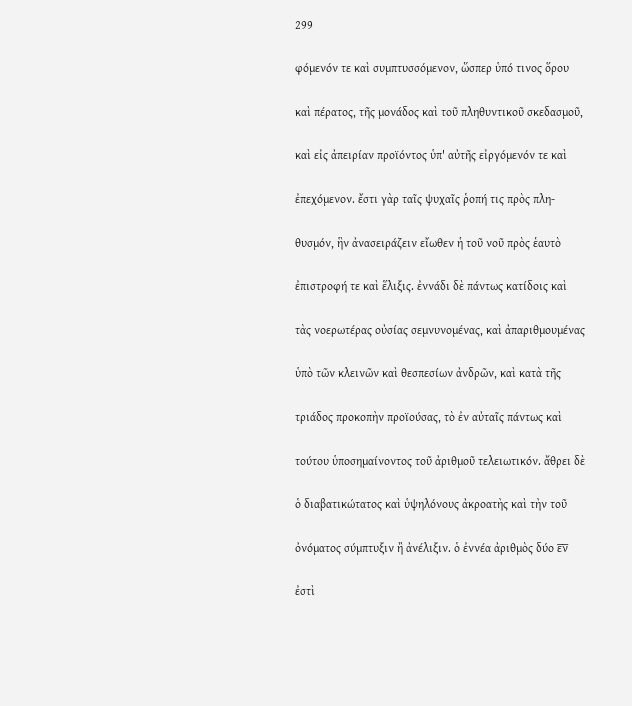299

φόμενόν τε καὶ συμπτυσσόμενον, ὥσπερ ὑπό τινος ὅρου

καὶ πέρατος, τῆς μονάδος καὶ τοῦ πληθυντικοῦ σκεδασμοῦ,

καὶ εἰς ἀπειρίαν προϊόντος ὑπ' αὐτῆς εἰργόμενόν τε καὶ

ἐπεχόμενον. ἔστι γὰρ ταῖς ψυχαῖς ῥοπή τις πρὸς πλη-

θυσμόν, ἣν ἀνασειράζειν εἴωθεν ἡ τοῦ νοῦ πρὸς ἑαυτὸ

ἐπιστροφή τε καὶ ἕλιξις. ἐννάδι δὲ πάντως κατίδοις καὶ

τὰς νοερωτέρας οὐσίας σεμνυνομένας, καὶ ἀπαριθμουμένας

ὑπὸ τῶν κλεινῶν καὶ θεσπεσίων ἀνδρῶν, καὶ κατὰ τῆς

τριάδος προκοπὴν προϊούσας, τὸ ἐν αὐταῖς πάντως καὶ

τούτου ὑποσημαίνοντος τοῦ ἀριθμοῦ τελειωτικόν. ἄθρει δὲ

ὁ διαβατικώτατος καὶ ὑψηλόνους ἀκροατὴς καὶ τὴν τοῦ

ὀνόματος σύμπτυξιν ἢ ἀνέλιξιν. ὁ ἐννέα ἀριθμὸς δύο ε̅ν̅

ἐστὶ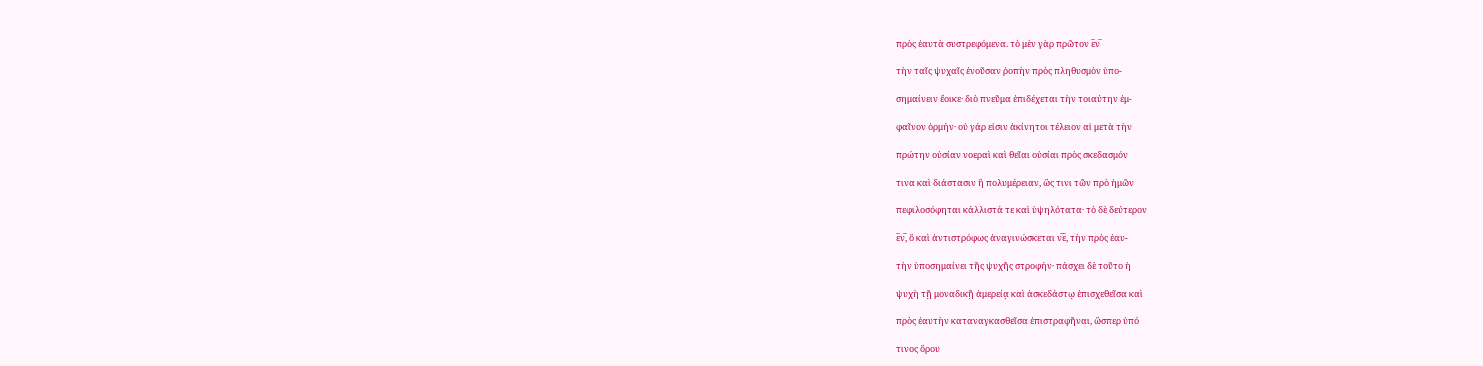πρὸς ἑαυτὰ συστρεφόμενα. τὸ μὲν γὰρ πρῶτον ε̅ν̅

τὴν ταῖς ψυχαῖς ἐνοῦσαν ῥοπὴν πρὸς πληθυσμὸν ὑπο-

σημαίνειν ἔοικε· διὸ πνεῦμα ἐπιδέχεται τὴν τοιαύτην ἐμ-

φαῖνον ὁρμήν· οὐ γάρ εἰσιν ἀκίνητοι τέλειον αἱ μετὰ τὴν

πρώτην οὐσίαν νοεραὶ καὶ θεῖαι οὐσίαι πρὸς σκεδασμόν

τινα καὶ διάστασιν ἢ πολυμέρειαν, ὥς τινι τῶν πρὸ ἡμῶν

πεφιλοσόφηται κάλλιστά τε καὶ ὑψηλότατα· τὸ δὲ δεύτερον

ε̅ν̅, ὃ καὶ ἀντιστρόφως ἀναγινώσκεται ν̅ε̅, τὴν πρὸς ἑαυ-

τὴν ὑποσημαίνει τῆς ψυχῆς στροφήν· πάσχει δὲ τοῦτο ἡ

ψυχὴ τῇ μοναδικῇ ἀμερείᾳ καὶ ἀσκεδάστῳ ἐπισχεθεῖσα καὶ

πρὸς ἑαυτὴν καταναγκασθεῖσα ἐπιστραφῆναι, ὥσπερ ὑπό

τινος ὅρου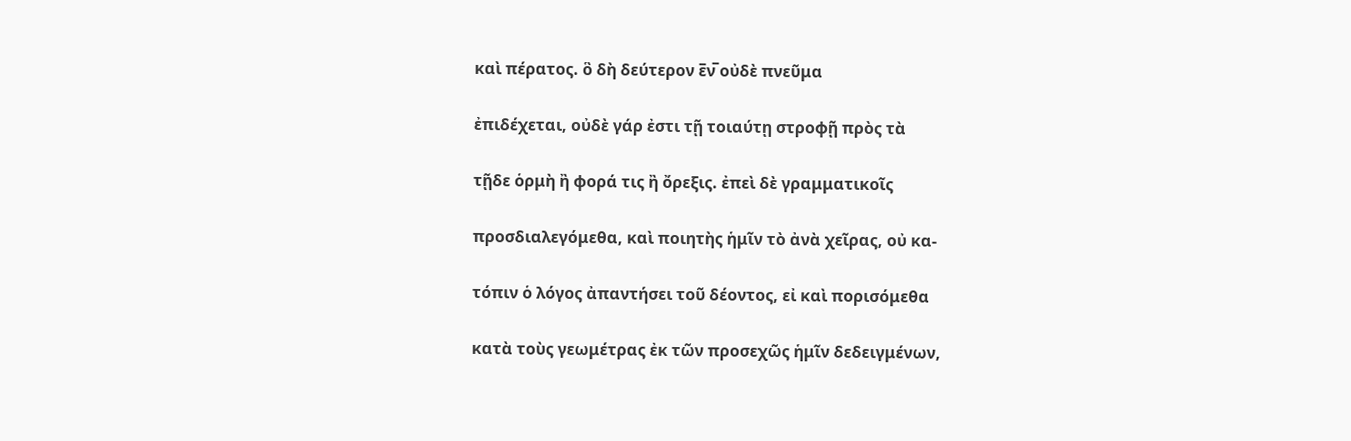καὶ πέρατος. ὃ δὴ δεύτερον ε̅ν̅ οὐδὲ πνεῦμα

ἐπιδέχεται, οὐδὲ γάρ ἐστι τῇ τοιαύτῃ στροφῇ πρὸς τὰ

τῇδε ὁρμὴ ἢ φορά τις ἢ ὄρεξις. ἐπεὶ δὲ γραμματικοῖς

προσδιαλεγόμεθα, καὶ ποιητὴς ἡμῖν τὸ ἀνὰ χεῖρας, οὐ κα-

τόπιν ὁ λόγος ἀπαντήσει τοῦ δέοντος, εἰ καὶ πορισόμεθα

κατὰ τοὺς γεωμέτρας ἐκ τῶν προσεχῶς ἡμῖν δεδειγμένων,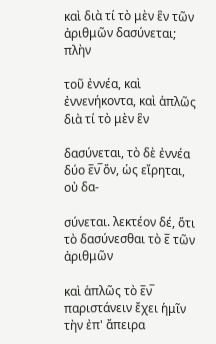καὶ διὰ τί τὸ μὲν ἓν τῶν ἀριθμῶν δασύνεται; πλὴν

τοῦ ἐννέα, καὶ ἐννενήκοντα, καὶ ἁπλῶς διὰ τί τὸ μὲν ἓν

δασύνεται, τὸ δὲ ἐννέα δύο ε̅ν̅ ὄν, ὡς εἴρηται, οὐ δα-

σύνεται. λεκτέον δέ, ὅτι τὸ δασύνεσθαι τὸ ε̅ τῶν ἀριθμῶν

καὶ ἁπλῶς τὸ ε̅ν̅ παριστάνειν ἔχει ἡμῖν τὴν ἐπ' ἄπειρα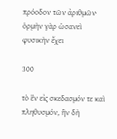πρόοδον τῶν ἀριθμῶν· ὁρμὴν γὰρ ὡσανεὶ φυσικὴν ἔχει

300

τὸ ἓν εἰς σκεδασμόν τε καὶ πληθυσμόν, ἣν δὴ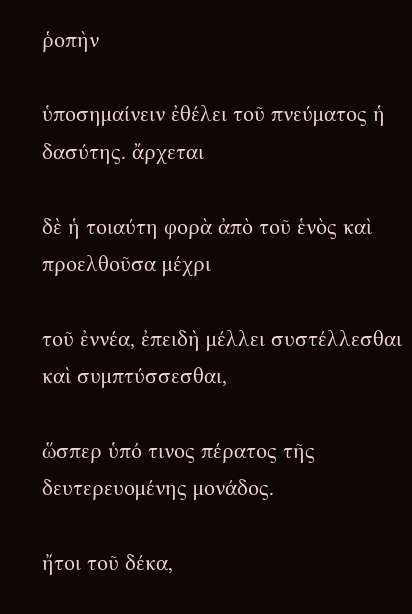ῥοπὴν

ὑποσημαίνειν ἐθέλει τοῦ πνεύματος ἡ δασύτης. ἄρχεται

δὲ ἡ τοιαύτη φορὰ ἀπὸ τοῦ ἑνὸς καὶ προελθοῦσα μέχρι

τοῦ ἐννέα, ἐπειδὴ μέλλει συστέλλεσθαι καὶ συμπτύσσεσθαι,

ὥσπερ ὑπό τινος πέρατος τῆς δευτερευομένης μονάδος.

ἤτοι τοῦ δέκα,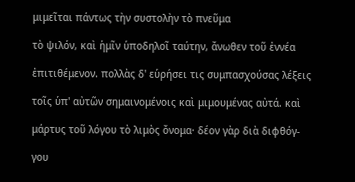μιμεῖται πάντως τὴν συστολὴν τὸ πνεῦμα

τὸ ψιλόν, καὶ ἡμῖν ὑποδηλοῖ ταύτην, ἄνωθεν τοῦ ἐννέα

ἐπιτιθέμενον. πολλὰς δ' εὑρήσει τις συμπασχούσας λέξεις

τοῖς ὑπ' αὐτῶν σημαινομένοις καὶ μιμουμένας αὐτά. καὶ

μάρτυς τοῦ λόγου τὸ λιμὸς ὄνομα· δέον γὰρ διὰ διφθόγ-

γου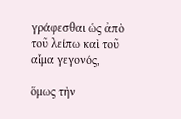γράφεσθαι ὡς ἀπὸ τοῦ λείπω καὶ τοῦ αἷμα γεγονός,

ὅμως τὴν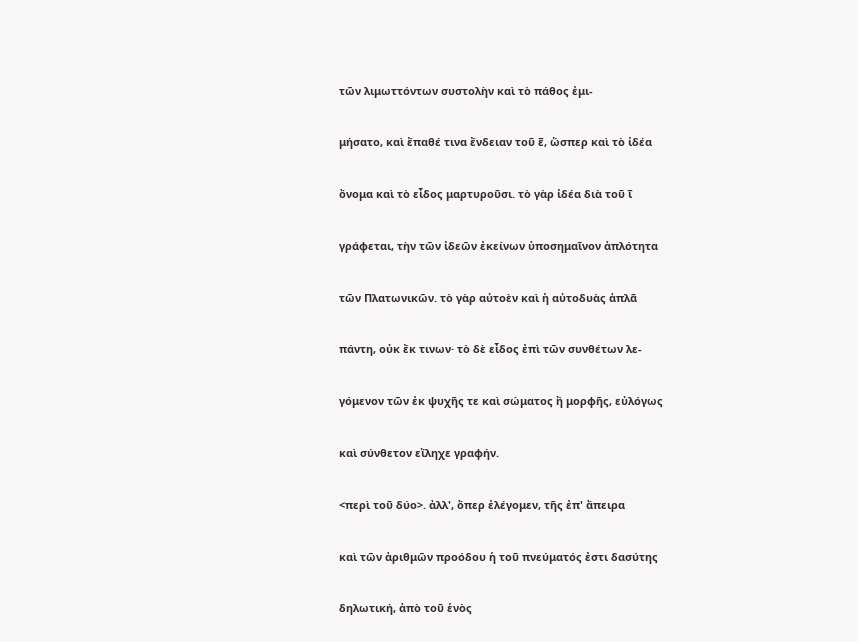τῶν λιμωττόντων συστολὴν καὶ τὸ πάθος ἐμι-

μήσατο, καὶ ἔπαθέ τινα ἔνδειαν τοῦ ε̅, ὥσπερ καὶ τὸ ἰδέα

ὄνομα καὶ τὸ εἶδος μαρτυροῦσι. τὸ γὰρ ἰδέα διὰ τοῦ ι̅

γράφεται, τὴν τῶν ἰδεῶν ἐκείνων ὑποσημαῖνον ἁπλότητα

τῶν Πλατωνικῶν. τὸ γὰρ αὐτοὲν καὶ ἡ αὐτοδυὰς ἁπλᾶ

πάντη, οὐκ ἔκ τινων· τὸ δὲ εἶδος ἐπὶ τῶν συνθέτων λε-

γόμενον τῶν ἐκ ψυχῆς τε καὶ σώματος ἢ μορφῆς, εὐλόγως

καὶ σύνθετον εἴληχε γραφήν.

<περὶ τοῦ δύο>. ἀλλ', ὅπερ ἐλέγομεν, τῆς ἐπ' ἄπειρα

καὶ τῶν ἀριθμῶν προόδου ἡ τοῦ πνεύματός ἐστι δασύτης

δηλωτική, ἀπὸ τοῦ ἑνὸς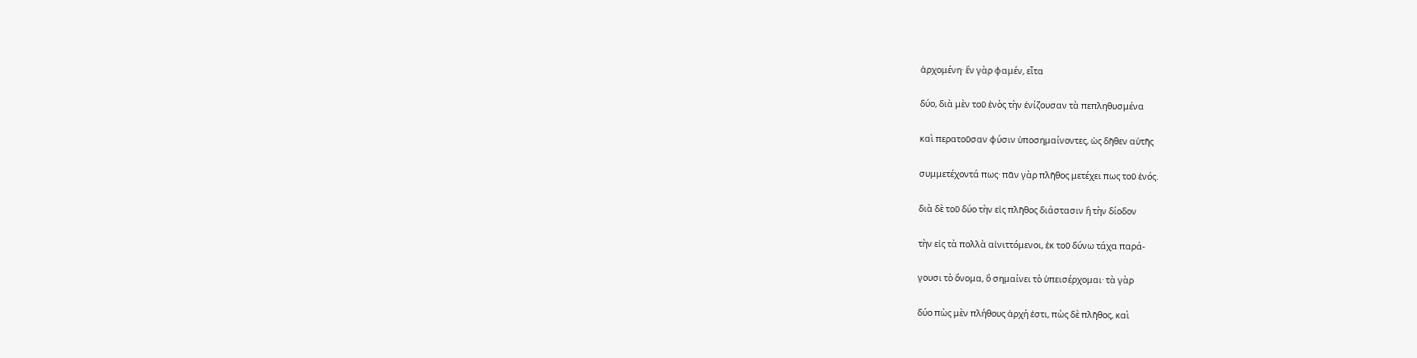ἀρχομένη· ἓν γὰρ φαμέν, εἶτα

δύο, διὰ μὲν τοῦ ἑνὸς τὴν ἑνίζουσαν τὰ πεπληθυσμένα

καὶ περατοῦσαν φύσιν ὑποσημαίνοντες, ὡς δῆθεν αὐτῆς

συμμετέχοντά πως· πᾶν γὰρ πλῆθος μετέχει πως τοῦ ἑνός.

διὰ δὲ τοῦ δύο τὴν εἰς πλῆθος διάστασιν ἢ τὴν δίοδον

τὴν εἰς τὰ πολλὰ αἰνιττόμενοι, ἐκ τοῦ δύνω τάχα παρά-

γουσι τὸ ὄνομα, ὃ σημαίνει τὸ ὑπεισέρχομαι· τὰ γὰρ

δύο πὼς μὲν πλήθους ἀρχή ἐστι, πὼς δὲ πλῆθος, καὶ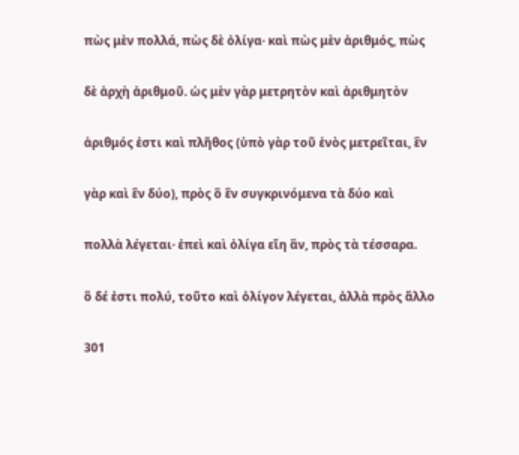πὼς μὲν πολλά, πὼς δὲ ὀλίγα· καὶ πὼς μὲν ἀριθμός, πὼς

δὲ ἀρχὴ ἀριθμοῦ. ὡς μὲν γὰρ μετρητὸν καὶ ἀριθμητὸν

ἀριθμός ἐστι καὶ πλῆθος (ὑπὸ γὰρ τοῦ ἑνὸς μετρεῖται, ἓν

γὰρ καὶ ἓν δύο), πρὸς ὃ ἓν συγκρινόμενα τὰ δύο καὶ

πολλὰ λέγεται· ἐπεὶ καὶ ὀλίγα εἴη ἂν, πρὸς τὰ τέσσαρα.

ὃ δέ ἐστι πολύ, τοῦτο καὶ ὀλίγον λέγεται, ἀλλὰ πρὸς ἄλλο

301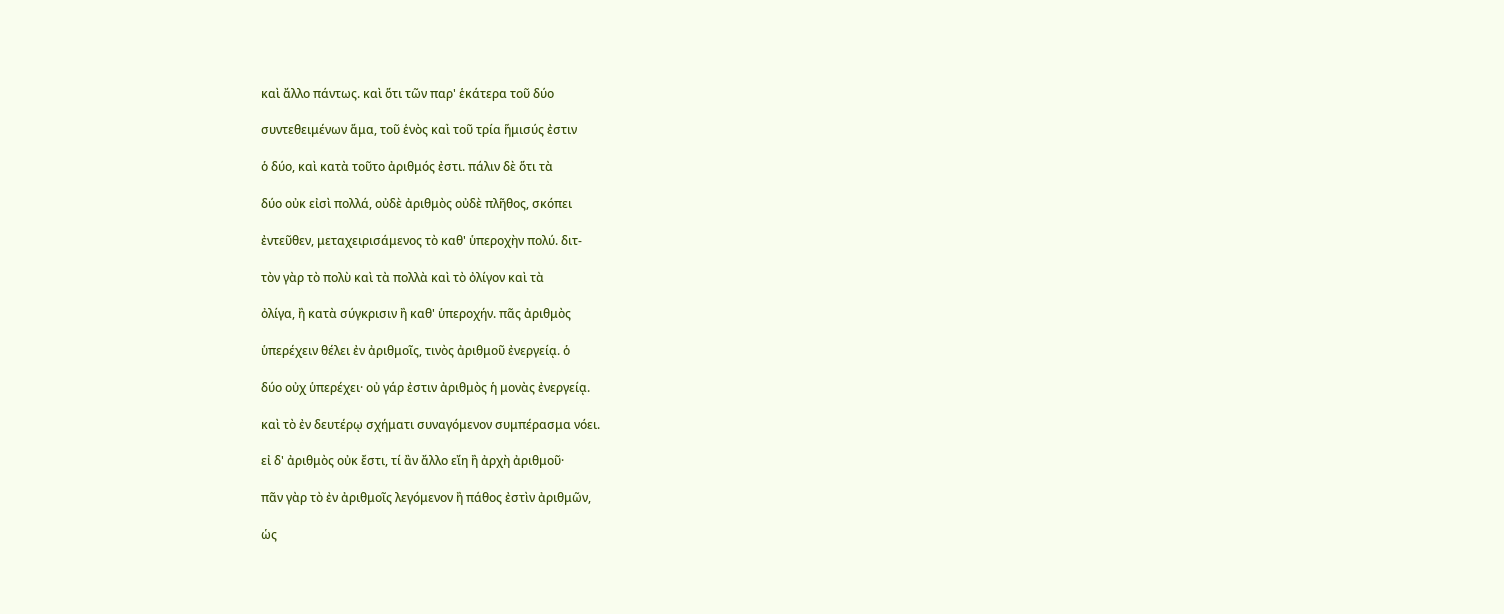καὶ ἄλλο πάντως. καὶ ὅτι τῶν παρ' ἑκάτερα τοῦ δύο

συντεθειμένων ἅμα, τοῦ ἑνὸς καὶ τοῦ τρία ἥμισύς ἐστιν

ὁ δύο, καὶ κατὰ τοῦτο ἀριθμός ἐστι. πάλιν δὲ ὅτι τὰ

δύο οὐκ εἰσὶ πολλά, οὐδὲ ἀριθμὸς οὐδὲ πλῆθος, σκόπει

ἐντεῦθεν, μεταχειρισάμενος τὸ καθ' ὑπεροχὴν πολύ. διτ-

τὸν γὰρ τὸ πολὺ καὶ τὰ πολλὰ καὶ τὸ ὀλίγον καὶ τὰ

ὀλίγα, ἢ κατὰ σύγκρισιν ἢ καθ' ὑπεροχήν. πᾶς ἀριθμὸς

ὑπερέχειν θέλει ἐν ἀριθμοῖς, τινὸς ἀριθμοῦ ἐνεργείᾳ. ὁ

δύο οὐχ ὑπερέχει· οὐ γάρ ἐστιν ἀριθμὸς ἡ μονὰς ἐνεργείᾳ.

καὶ τὸ ἐν δευτέρῳ σχήματι συναγόμενον συμπέρασμα νόει.

εἰ δ' ἀριθμὸς οὐκ ἔστι, τί ἂν ἄλλο εἴη ἢ ἀρχὴ ἀριθμοῦ·

πᾶν γὰρ τὸ ἐν ἀριθμοῖς λεγόμενον ἢ πάθος ἐστὶν ἀριθμῶν,

ὡς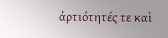ἀρτιότητές τε καὶ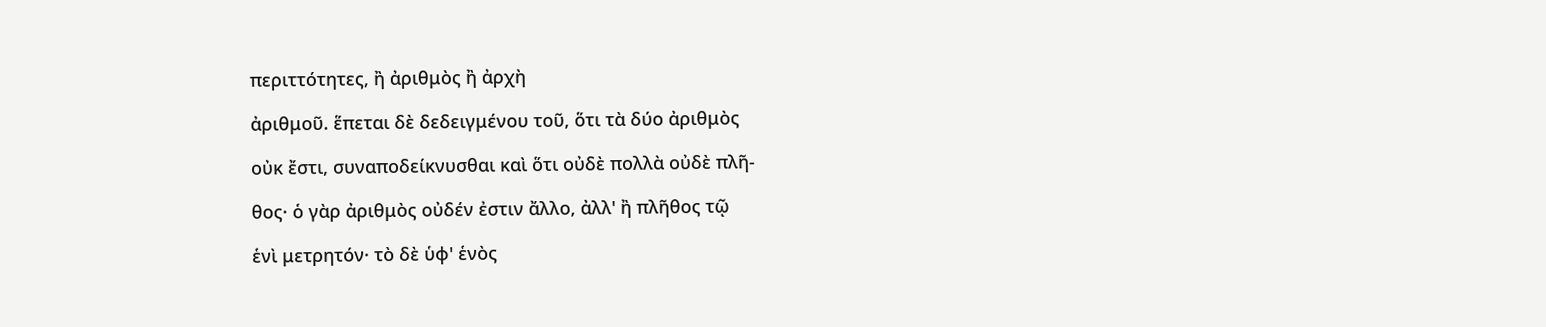περιττότητες, ἢ ἀριθμὸς ἢ ἀρχὴ

ἀριθμοῦ. ἕπεται δὲ δεδειγμένου τοῦ, ὅτι τὰ δύο ἀριθμὸς

οὐκ ἔστι, συναποδείκνυσθαι καὶ ὅτι οὐδὲ πολλὰ οὐδὲ πλῆ-

θος· ὁ γὰρ ἀριθμὸς οὐδέν ἐστιν ἄλλο, ἀλλ' ἢ πλῆθος τῷ

ἑνὶ μετρητόν· τὸ δὲ ὑφ' ἑνὸς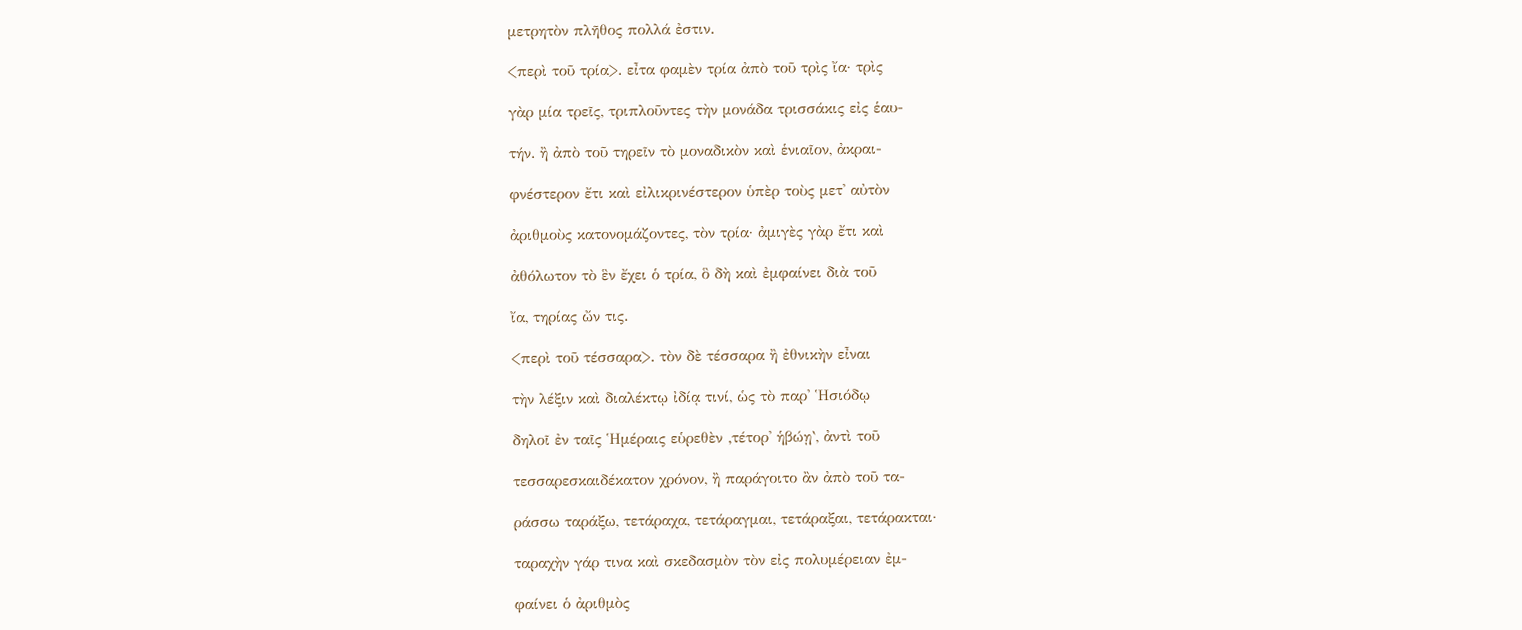μετρητὸν πλῆθος πολλά ἐστιν.

<περὶ τοῦ τρία>. εἶτα φαμὲν τρία ἀπὸ τοῦ τρὶς ἴα· τρὶς

γὰρ μία τρεῖς, τριπλοῦντες τὴν μονάδα τρισσάκις εἰς ἑαυ-

τήν. ἢ ἀπὸ τοῦ τηρεῖν τὸ μοναδικὸν καὶ ἑνιαῖον, ἀκραι-

φνέστερον ἔτι καὶ εἰλικρινέστερον ὑπὲρ τοὺς μετ' αὐτὸν

ἀριθμοὺς κατονομάζοντες, τὸν τρία· ἀμιγὲς γὰρ ἔτι καὶ

ἀθόλωτον τὸ ἓν ἔχει ὁ τρία, ὃ δὴ καὶ ἐμφαίνει διὰ τοῦ

ἴα, τηρίας ὤν τις.

<περὶ τοῦ τέσσαρα>. τὸν δὲ τέσσαρα ἢ ἐθνικὴν εἶναι

τὴν λέξιν καὶ διαλέκτῳ ἰδίᾳ τινί, ὡς τὸ παρ' Ἡσιόδῳ

δηλοῖ ἐν ταῖς Ἡμέραις εὑρεθὲν ‚τέτορ' ἡβώῃ‛, ἀντὶ τοῦ

τεσσαρεσκαιδέκατον χρόνον, ἢ παράγοιτο ἂν ἀπὸ τοῦ τα-

ράσσω ταράξω, τετάραχα, τετάραγμαι, τετάραξαι, τετάρακται·

ταραχὴν γάρ τινα καὶ σκεδασμὸν τὸν εἰς πολυμέρειαν ἐμ-

φαίνει ὁ ἀριθμὸς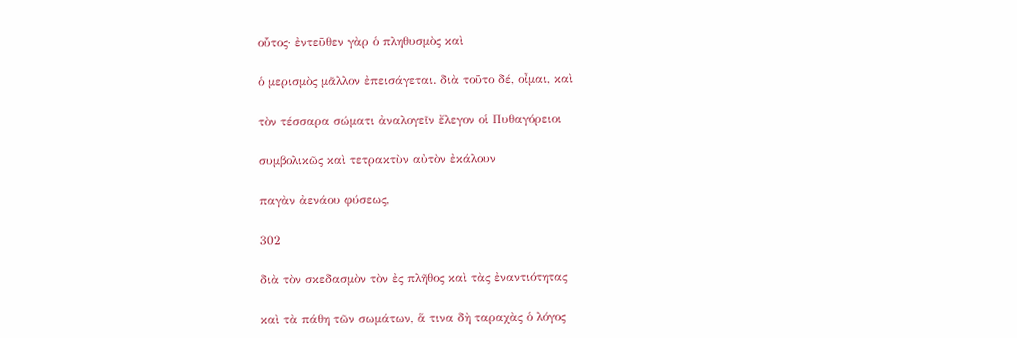οὗτος· ἐντεῦθεν γὰρ ὁ πληθυσμὸς καὶ

ὁ μερισμὸς μᾶλλον ἐπεισάγεται. διὰ τοῦτο δέ, οἶμαι, καὶ

τὸν τέσσαρα σώματι ἀναλογεῖν ἔλεγον οἱ Πυθαγόρειοι

συμβολικῶς καὶ τετρακτὺν αὐτὸν ἐκάλουν

παγὰν ἀενάου φύσεως,

302

διὰ τὸν σκεδασμὸν τὸν ἐς πλῆθος καὶ τὰς ἐναντιότητας

καὶ τὰ πάθη τῶν σωμάτων, ἅ τινα δὴ ταραχὰς ὁ λόγος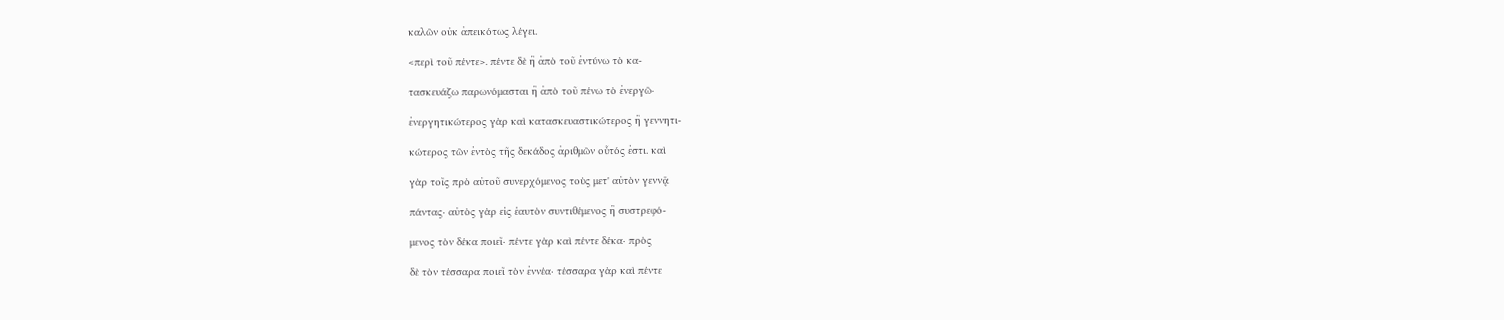καλῶν οὐκ ἀπεικότως λέγει.

<περὶ τοῦ πέντε>. πέντε δὲ ἢ ἀπὸ τοῦ ἐντύνω τὸ κα-

τασκευάζω παρωνόμασται ἢ ἀπὸ τοῦ πένω τὸ ἐνεργῶ·

ἐνεργητικώτερος γὰρ καὶ κατασκευαστικώτερος ἢ γεννητι-

κώτερος τῶν ἐντὸς τῆς δεκάδος ἀριθμῶν οὗτός ἐστι. καὶ

γὰρ τοῖς πρὸ αὐτοῦ συνερχόμενος τοὺς μετ' αὐτὸν γεννᾷ

πάντας· αὐτὸς γὰρ εἰς ἑαυτὸν συντιθέμενος ἢ συστρεφό-

μενος τὸν δέκα ποιεῖ· πέντε γὰρ καὶ πέντε δέκα· πρὸς

δὲ τὸν τέσσαρα ποιεῖ τὸν ἐννέα· τέσσαρα γὰρ καὶ πέντε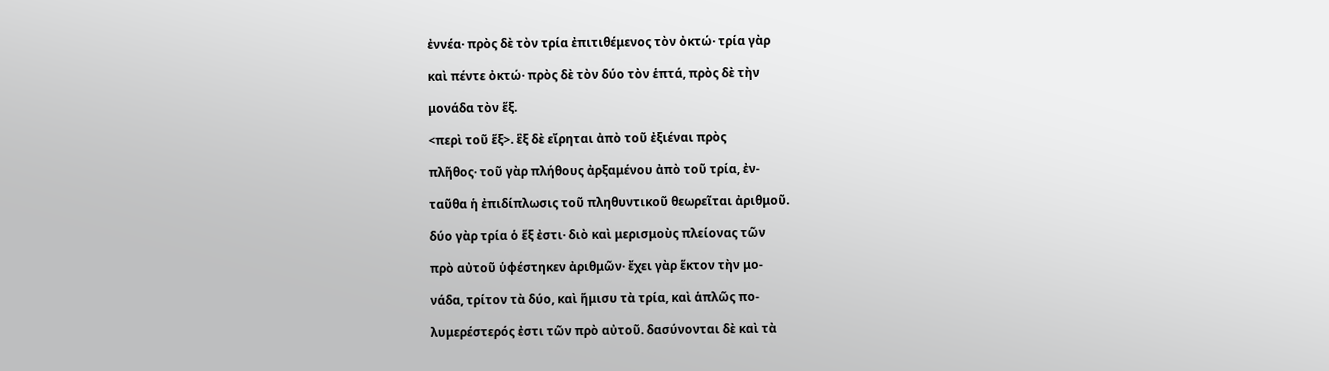ἐννέα· πρὸς δὲ τὸν τρία ἐπιτιθέμενος τὸν ὀκτώ· τρία γὰρ

καὶ πέντε ὀκτώ· πρὸς δὲ τὸν δύο τὸν ἑπτά, πρὸς δὲ τὴν

μονάδα τὸν ἕξ.

<περὶ τοῦ ἕξ>. ἓξ δὲ εἴρηται ἀπὸ τοῦ ἐξιέναι πρὸς

πλῆθος· τοῦ γὰρ πλήθους ἀρξαμένου ἀπὸ τοῦ τρία, ἐν-

ταῦθα ἡ ἐπιδίπλωσις τοῦ πληθυντικοῦ θεωρεῖται ἀριθμοῦ.

δύο γὰρ τρία ὁ ἕξ ἐστι· διὸ καὶ μερισμοὺς πλείονας τῶν

πρὸ αὐτοῦ ὑφέστηκεν ἀριθμῶν· ἔχει γὰρ ἕκτον τὴν μο-

νάδα, τρίτον τὰ δύο, καὶ ἥμισυ τὰ τρία, καὶ ἁπλῶς πο-

λυμερέστερός ἐστι τῶν πρὸ αὐτοῦ. δασύνονται δὲ καὶ τὰ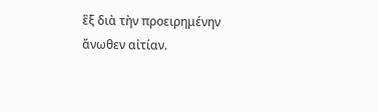ἓξ διὰ τὴν προειρημένην ἄνωθεν αἰτίαν.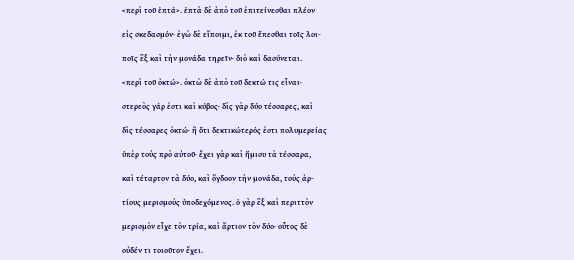<περὶ τοῦ ἑπτά>. ἑπτὰ δὲ ἀπὸ τοῦ ἐπιτείνεσθαι πλέον

εἰς σκεδασμόν· ἐγὼ δὲ εἴποιμι, ἐκ τοῦ ἕπεσθαι τοῖς λοι-

ποῖς ἓξ καὶ τὴν μονάδα τηρεῖν· διὸ καὶ δασύνεται.

<περὶ τοῦ ὀκτώ>. ὀκτὼ δὲ ἀπὸ τοῦ δεκτώ τις εἶναι·

στερεὸς γάρ ἐστι καὶ κύβος· δὶς γὰρ δύο τέσσαρες, καὶ

δὶς τέσσαρες ὀκτώ· ἢ ὅτι δεκτικώτερός ἐστι πολυμερείας

ὑπὲρ τοὺς πρὸ αὐτοῦ· ἔχει γὰρ καὶ ἥμισυ τὰ τέσσαρα,

καὶ τέταρτον τὰ δύο, καὶ ὄγδοον τὴν μονάδα, τοὺς ἀρ-

τίους μερισμοὺς ὑποδεχόμενος. ὁ γὰρ ἓξ καὶ περιττὸν

μερισμὸν εἶχε τὸν τρία, καὶ ἄρτιον τὸν δύο· οὗτος δὲ

οὐδέν τι τοιοῦτον ἔχει.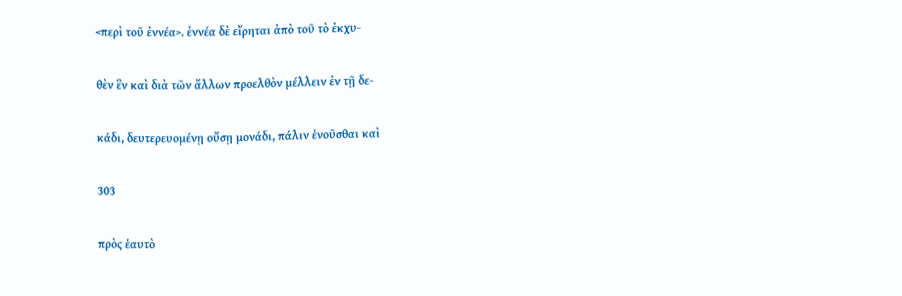<περὶ τοῦ ἐννέα>. ἐννέα δὲ εἴρηται ἀπὸ τοῦ τὸ ἐκχυ-

θὲν ἓν καὶ διὰ τῶν ἄλλων προελθὸν μέλλειν ἐν τῇ δε-

κάδι, δευτερευομένῃ οὔσῃ μονάδι, πάλιν ἑνοῦσθαι καὶ

303

πρὸς ἑαυτὸ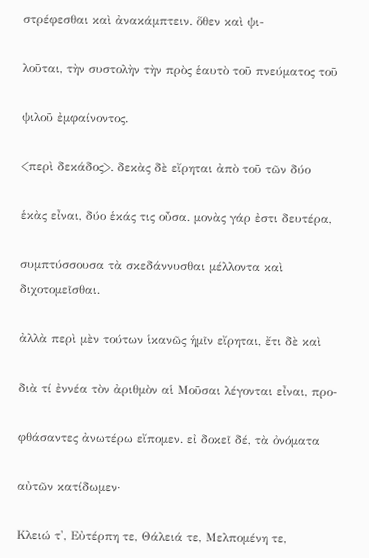στρέφεσθαι καὶ ἀνακάμπτειν. ὅθεν καὶ ψι-

λοῦται, τὴν συστολὴν τὴν πρὸς ἑαυτὸ τοῦ πνεύματος τοῦ

ψιλοῦ ἐμφαίνοντος.

<περὶ δεκάδος>. δεκὰς δὲ εἴρηται ἀπὸ τοῦ τῶν δύο

ἑκὰς εἶναι, δύο ἑκάς τις οὖσα. μονὰς γάρ ἐστι δευτέρα,

συμπτύσσουσα τὰ σκεδάννυσθαι μέλλοντα καὶ διχοτομεῖσθαι.

ἀλλὰ περὶ μὲν τούτων ἱκανῶς ἡμῖν εἴρηται, ἔτι δὲ καὶ

διὰ τί ἐννέα τὸν ἀριθμὸν αἱ Μοῦσαι λέγονται εἶναι, προ-

φθάσαντες ἀνωτέρω εἴπομεν. εἰ δοκεῖ δέ, τὰ ὀνόματα

αὐτῶν κατίδωμεν·

Κλειώ τ', Εὐτέρπη τε, Θάλειά τε, Μελπομένη τε,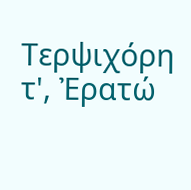Τερψιχόρη τ', Ἐρατώ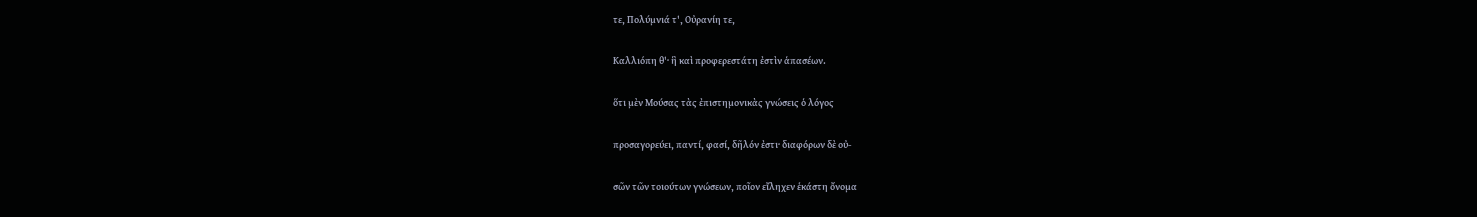τε, Πολύμνιά τ', Οὐρανίη τε,

Καλλιόπη θ'· ἣ καὶ προφερεστάτη ἐστὶν ἁπασέων.

ὅτι μὲν Μούσας τὰς ἐπιστημονικὰς γνώσεις ὁ λόγος

προσαγορεύει, παντί, φασί, δῆλόν ἐστι· διαφόρων δὲ οὐ-

σῶν τῶν τοιούτων γνώσεων, ποῖον εἴληχεν ἑκάστη ὄνομα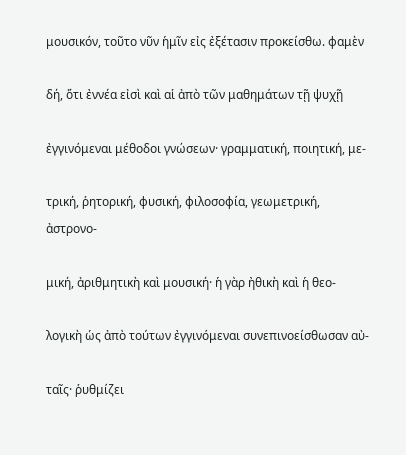μουσικόν, τοῦτο νῦν ἡμῖν εἰς ἐξέτασιν προκείσθω. φαμὲν

δή, ὅτι ἐννέα εἰσὶ καὶ αἱ ἀπὸ τῶν μαθημάτων τῇ ψυχῇ

ἐγγινόμεναι μέθοδοι γνώσεων· γραμματική, ποιητική, με-

τρική, ῥητορική, φυσική, φιλοσοφία, γεωμετρική, ἀστρονο-

μική, ἀριθμητικὴ καὶ μουσική· ἡ γὰρ ἠθικὴ καὶ ἡ θεο-

λογικὴ ὡς ἀπὸ τούτων ἐγγινόμεναι συνεπινοείσθωσαν αὐ-

ταῖς· ῥυθμίζει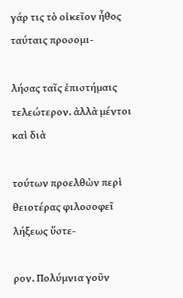γάρ τις τὸ οἰκεῖον ἦθος ταύταις προσομι-

λήσας ταῖς ἐπιστήμαις τελεώτερον. ἀλλὰ μέντοι καὶ διὰ

τούτων προελθὼν περὶ θειοτέρας φιλοσοφεῖ λήξεως ὕστε-

ρον. Πολύμνια γοῦν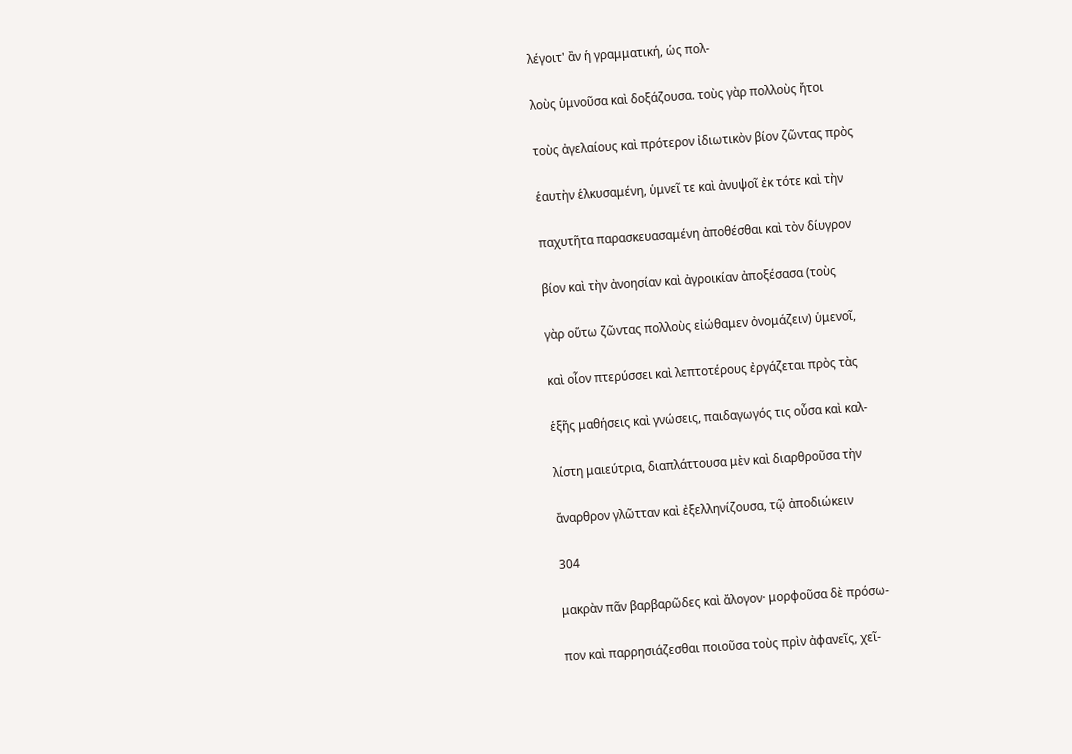λέγοιτ' ἂν ἡ γραμματική, ὡς πολ-

λοὺς ὑμνοῦσα καὶ δοξάζουσα. τοὺς γὰρ πολλοὺς ἤτοι

τοὺς ἀγελαίους καὶ πρότερον ἰδιωτικὸν βίον ζῶντας πρὸς

ἑαυτὴν ἑλκυσαμένη, ὑμνεῖ τε καὶ ἀνυψοῖ ἐκ τότε καὶ τὴν

παχυτῆτα παρασκευασαμένη ἀποθέσθαι καὶ τὸν δίυγρον

βίον καὶ τὴν ἀνοησίαν καὶ ἀγροικίαν ἀποξέσασα (τοὺς

γὰρ οὕτω ζῶντας πολλοὺς εἰώθαμεν ὀνομάζειν) ὑμενοῖ,

καὶ οἷον πτερύσσει καὶ λεπτοτέρους ἐργάζεται πρὸς τὰς

ἑξῆς μαθήσεις καὶ γνώσεις, παιδαγωγός τις οὖσα καὶ καλ-

λίστη μαιεύτρια, διαπλάττουσα μὲν καὶ διαρθροῦσα τὴν

ἄναρθρον γλῶτταν καὶ ἐξελληνίζουσα, τῷ ἀποδιώκειν

304

μακρὰν πᾶν βαρβαρῶδες καὶ ἄλογον· μορφοῦσα δὲ πρόσω-

πον καὶ παρρησιάζεσθαι ποιοῦσα τοὺς πρὶν ἀφανεῖς, χεῖ-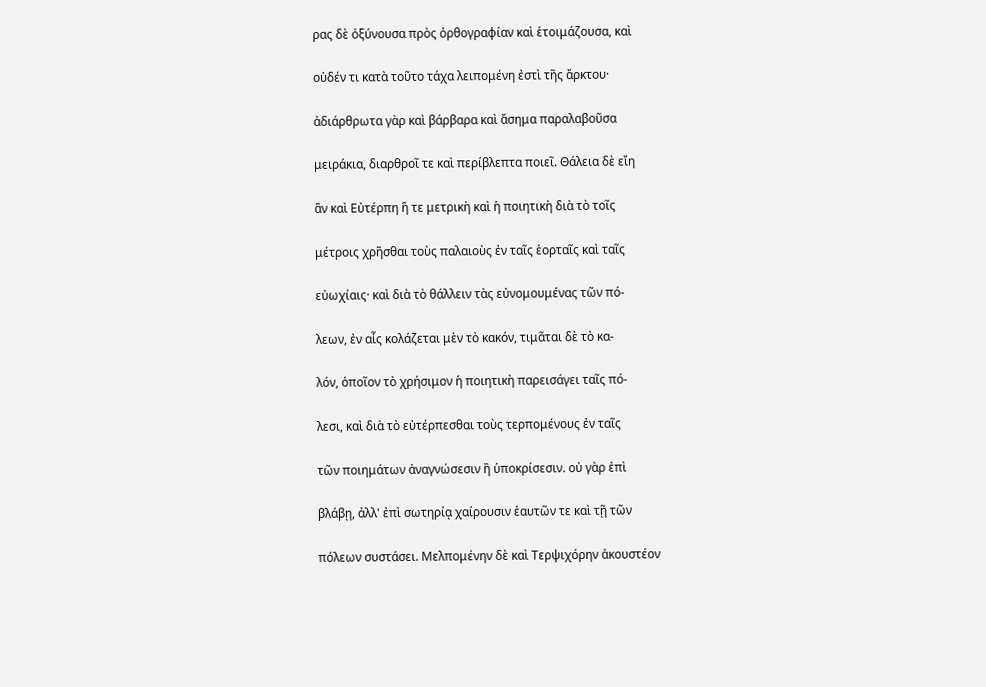ρας δὲ ὀξύνουσα πρὸς ὀρθογραφίαν καὶ ἑτοιμάζουσα, καὶ

οὐδέν τι κατὰ τοῦτο τάχα λειπομένη ἐστὶ τῆς ἄρκτου·

ἀδιάρθρωτα γὰρ καὶ βάρβαρα καὶ ἄσημα παραλαβοῦσα

μειράκια, διαρθροῖ τε καὶ περίβλεπτα ποιεῖ. Θάλεια δὲ εἴη

ἂν καὶ Εὐτέρπη ἥ τε μετρικὴ καὶ ἡ ποιητικὴ διὰ τὸ τοῖς

μέτροις χρῆσθαι τοὺς παλαιοὺς ἐν ταῖς ἑορταῖς καὶ ταῖς

εὐωχίαις· καὶ διὰ τὸ θάλλειν τὰς εὐνομουμένας τῶν πό-

λεων, ἐν αἷς κολάζεται μὲν τὸ κακόν, τιμᾶται δὲ τὸ κα-

λόν, ὁποῖον τὸ χρήσιμον ἡ ποιητικὴ παρεισάγει ταῖς πό-

λεσι, καὶ διὰ τὸ εὐτέρπεσθαι τοὺς τερπομένους ἐν ταῖς

τῶν ποιημάτων ἀναγνώσεσιν ἢ ὑποκρίσεσιν. οὐ γὰρ ἐπὶ

βλάβῃ, ἀλλ' ἐπὶ σωτηρίᾳ χαίρουσιν ἑαυτῶν τε καὶ τῇ τῶν

πόλεων συστάσει. Μελπομένην δὲ καὶ Τερψιχόρην ἀκουστέον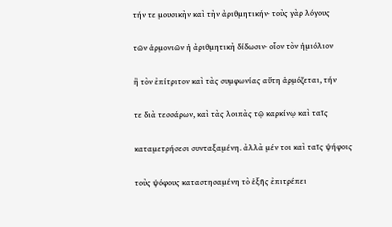τήν τε μουσικὴν καὶ τὴν ἀριθμητικήν· τοὺς γὰρ λόγους

τῶν ἁρμονιῶν ἡ ἀριθμητικὴ δίδωσιν· οἷον τὸν ἡμιόλιον

ἢ τὸν ἐπίτριτον καὶ τὰς συμφωνίας αὕτη ἁρμόζεται, τήν

τε διὰ τεσσάρων, καὶ τὰς λοιπὰς τῷ καρκίνῳ καὶ ταῖς

καταμετρήσεσι συνταξαμένη. ἀλλὰ μέν τοι καὶ ταῖς ψήφοις

τοὺς ψόφους καταστησαμένη τὸ ἑξῆς ἐπιτρέπει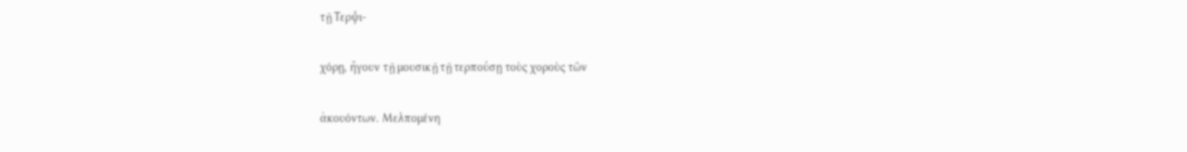τῇ Τερψι-

χόρῃ, ἤγουν τῇ μουσικῇ τῇ τερπούσῃ τοὺς χοροὺς τῶν

ἀκουόντων. Μελπομένη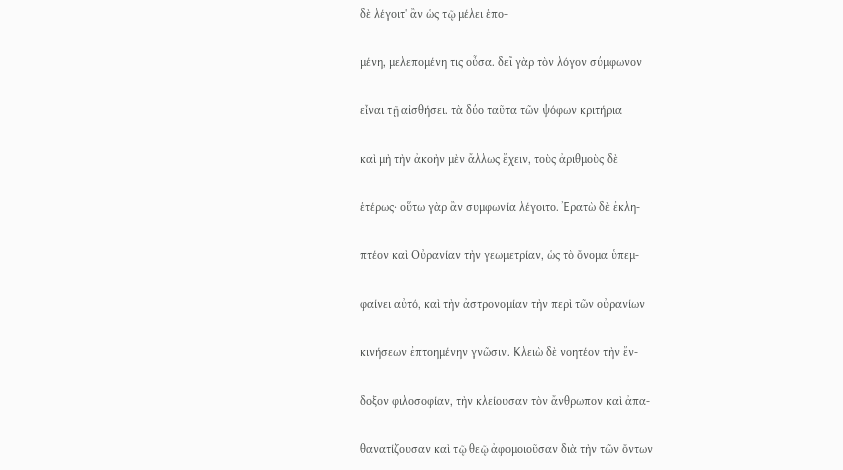δὲ λέγοιτ' ἂν ὡς τῷ μέλει ἑπο-

μένη, μελεπομένη τις οὖσα. δεῖ γὰρ τὸν λόγον σύμφωνον

εἶναι τῇ αἰσθήσει. τὰ δύο ταῦτα τῶν ψόφων κριτήρια

καὶ μὴ τὴν ἀκοὴν μὲν ἄλλως ἔχειν, τοὺς ἀριθμοὺς δὲ

ἑτέρως· οὕτω γὰρ ἂν συμφωνία λέγοιτο. Ἐρατὼ δὲ ἐκλη-

πτέον καὶ Οὐρανίαν τὴν γεωμετρίαν, ὡς τὸ ὄνομα ὑπεμ-

φαίνει αὐτό, καὶ τὴν ἀστρονομίαν τὴν περὶ τῶν οὐρανίων

κινήσεων ἐπτοημένην γνῶσιν. Κλειὼ δὲ νοητέον τὴν ἔν-

δοξον φιλοσοφίαν, τὴν κλείουσαν τὸν ἄνθρωπον καὶ ἀπα-

θανατίζουσαν καὶ τῷ θεῷ ἀφομοιοῦσαν διὰ τὴν τῶν ὄντων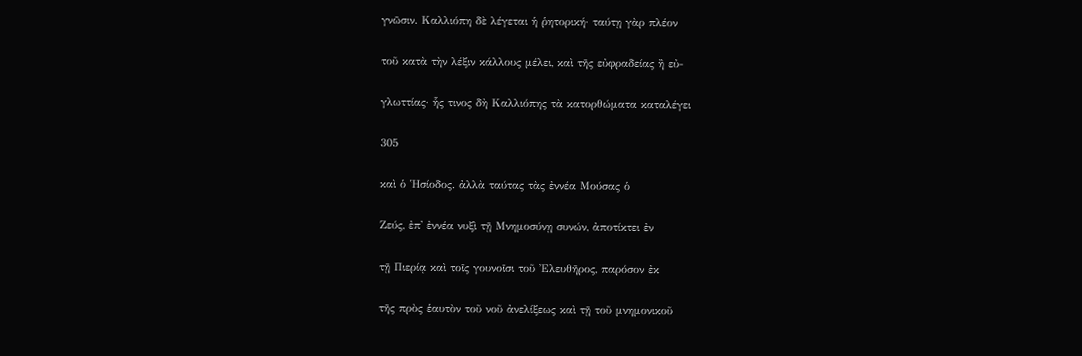γνῶσιν. Καλλιόπη δὲ λέγεται ἡ ῥητορική· ταύτῃ γὰρ πλέον

τοῦ κατὰ τὴν λέξιν κάλλους μέλει, καὶ τῆς εὐφραδείας ἢ εὐ-

γλωττίας· ἧς τινος δὴ Καλλιόπης τὰ κατορθώματα καταλέγει

305

καὶ ὁ Ἡσίοδος. ἀλλὰ ταύτας τὰς ἐννέα Μούσας ὁ

Ζεύς, ἐπ' ἐννέα νυξὶ τῇ Μνημοσύνῃ συνών, ἀποτίκτει ἐν

τῇ Πιερίᾳ καὶ τοῖς γουνοῖσι τοῦ Ἐλευθῆρος, παρόσον ἐκ

τῆς πρὸς ἑαυτὸν τοῦ νοῦ ἀνελίξεως καὶ τῇ τοῦ μνημονικοῦ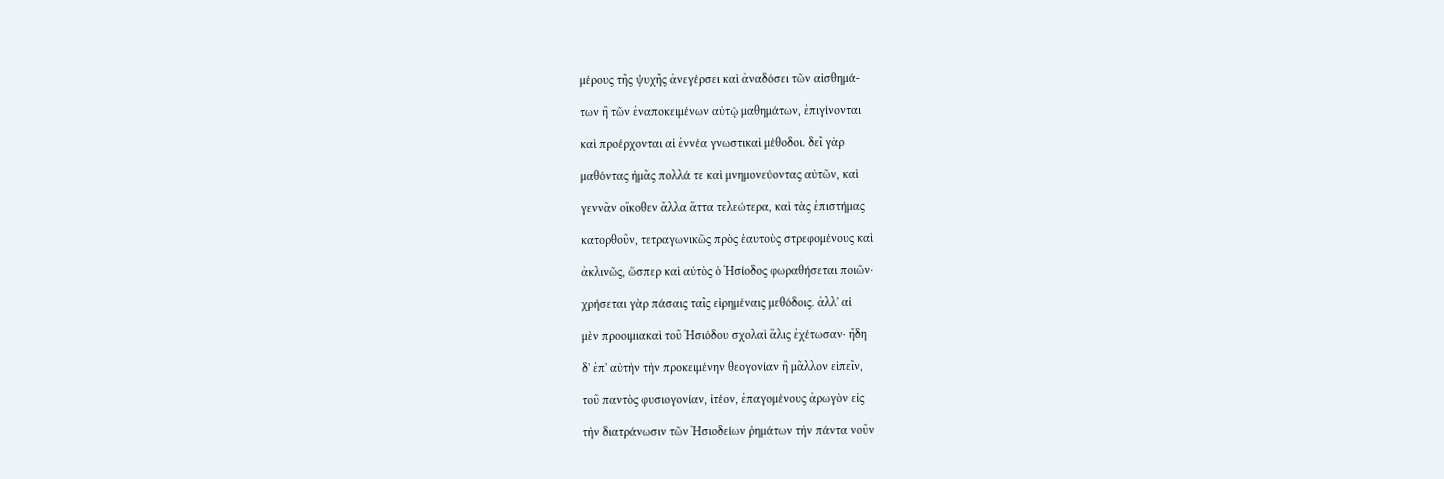μέρους τῆς ψυχῆς ἀνεγέρσει καὶ ἀναδόσει τῶν αἰσθημά-

των ἢ τῶν ἐναποκειμένων αὐτῷ μαθημάτων, ἐπιγίνονται

καὶ προέρχονται αἱ ἐννέα γνωστικαὶ μέθοδοι. δεῖ γὰρ

μαθόντας ἡμᾶς πολλά τε καὶ μνημονεύοντας αὐτῶν, καὶ

γεννᾶν οἴκοθεν ἄλλα ἅττα τελεώτερα, καὶ τὰς ἐπιστήμας

κατορθοῦν, τετραγωνικῶς πρὸς ἑαυτοὺς στρεφομένους καὶ

ἀκλινῶς, ὥσπερ καὶ αὐτὸς ὁ Ἡσίοδος φωραθήσεται ποιῶν·

χρήσεται γὰρ πάσαις ταῖς εἰρημέναις μεθόδοις. ἀλλ' αἱ

μὲν προοιμιακαὶ τοῦ Ἡσιόδου σχολαὶ ἅλις ἐχέτωσαν· ἤδη

δ' ἐπ' αὐτὴν τὴν προκειμένην θεογονίαν ἢ μᾶλλον εἰπεῖν,

τοῦ παντὸς φυσιογονίαν, ἰτέον, ἐπαγομένους ἀρωγὸν εἰς

τὴν διατράνωσιν τῶν Ἡσιοδείων ῥημάτων τὴν πάντα νοῦν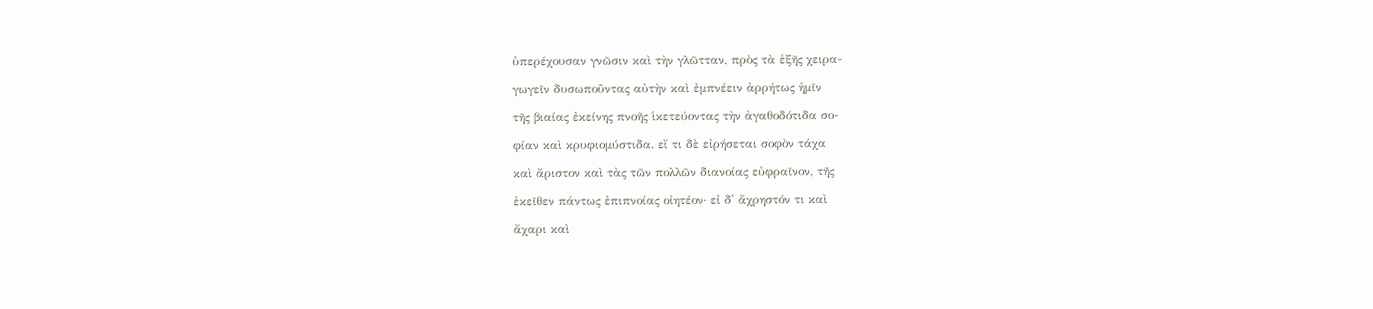ὑπερέχουσαν γνῶσιν καὶ τὴν γλῶτταν, πρὸς τὰ ἑξῆς χειρα-

γωγεῖν δυσωποῦντας αὐτὴν καὶ ἐμπνέειν ἀρρήτως ἡμῖν

τῆς βιαίας ἐκείνης πνοῆς ἱκετεύοντας τὴν ἀγαθοδότιδα σο-

φίαν καὶ κρυφιομύστιδα. εἴ τι δὲ εἰρήσεται σοφὸν τάχα

καὶ ἄριστον καὶ τὰς τῶν πολλῶν διανοίας εὐφραῖνον, τῆς

ἐκεῖθεν πάντως ἐπιπνοίας οἰητέον· εἰ δ' ἄχρηστόν τι καὶ

ἄχαρι καὶ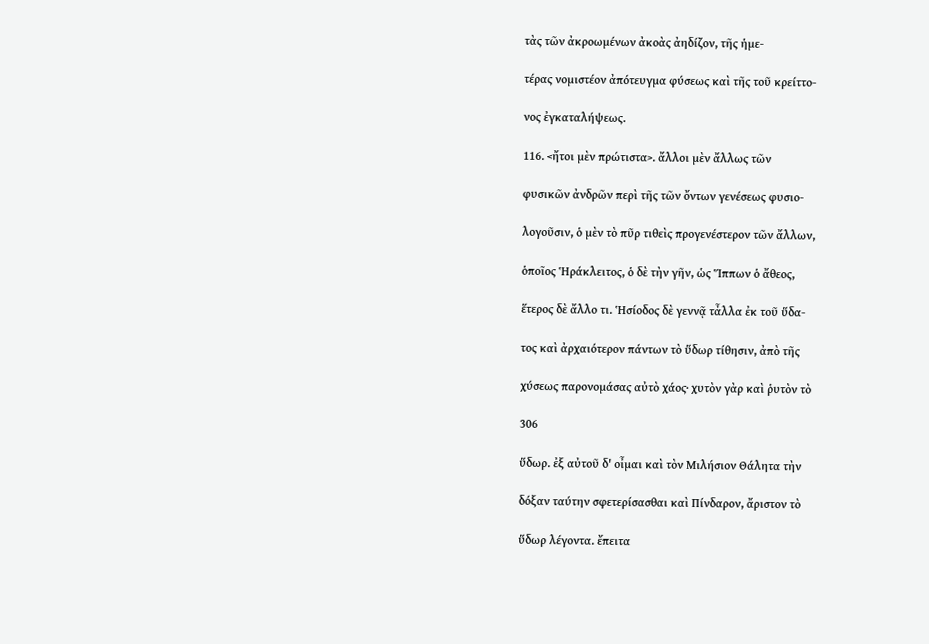τὰς τῶν ἀκροωμένων ἀκοὰς ἀηδίζον, τῆς ἡμε-

τέρας νομιστέον ἀπότευγμα φύσεως καὶ τῆς τοῦ κρείττο-

νος ἐγκαταλήψεως.

116. <ἤτοι μὲν πρώτιστα>. ἄλλοι μὲν ἄλλως τῶν

φυσικῶν ἀνδρῶν περὶ τῆς τῶν ὄντων γενέσεως φυσιο-

λογοῦσιν, ὁ μὲν τὸ πῦρ τιθεὶς προγενέστερον τῶν ἄλλων,

ὁποῖος Ἡράκλειτος, ὁ δὲ τὴν γῆν, ὡς Ἵππων ὁ ἄθεος,

ἕτερος δὲ ἄλλο τι. Ἡσίοδος δὲ γεννᾷ τἆλλα ἐκ τοῦ ὕδα-

τος καὶ ἀρχαιότερον πάντων τὸ ὕδωρ τίθησιν, ἀπὸ τῆς

χύσεως παρονομάσας αὐτὸ χάος· χυτὸν γὰρ καὶ ῥυτὸν τὸ

306

ὕδωρ. ἐξ αὐτοῦ δ' οἶμαι καὶ τὸν Μιλήσιον Θάλητα τὴν

δόξαν ταύτην σφετερίσασθαι καὶ Πίνδαρον, ἄριστον τὸ

ὕδωρ λέγοντα. ἔπειτα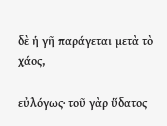δὲ ἡ γῆ παράγεται μετὰ τὸ χάος,

εὐλόγως· τοῦ γὰρ ὕδατος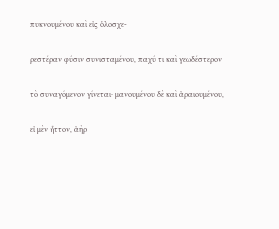πυκνουμένου καὶ εἰς ὁλοσχε-

ρεστέραν φύσιν συνισταμένου, παχύ τι καὶ γεωδέστερον

τὸ συναγόμενον γίνεται· μανουμένου δὲ καὶ ἀραιουμένου,

εἰ μὲν ἧττον, ἀὴρ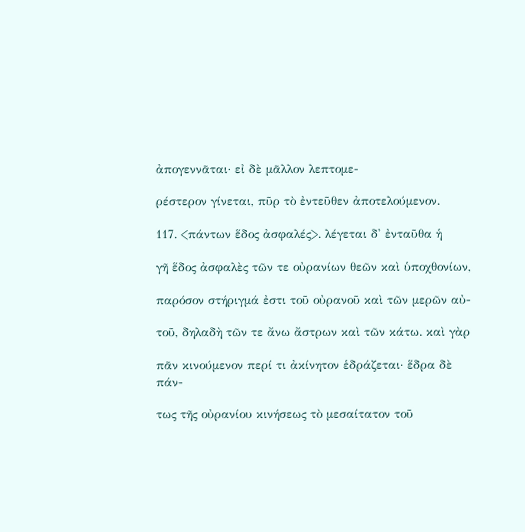ἀπογεννᾶται· εἰ δὲ μᾶλλον λεπτομε-

ρέστερον γίνεται, πῦρ τὸ ἐντεῦθεν ἀποτελούμενον.

117. <πάντων ἕδος ἀσφαλές>. λέγεται δ' ἐνταῦθα ἡ

γῆ ἕδος ἀσφαλὲς τῶν τε οὐρανίων θεῶν καὶ ὑποχθονίων,

παρόσον στήριγμά ἐστι τοῦ οὐρανοῦ καὶ τῶν μερῶν αὐ-

τοῦ, δηλαδὴ τῶν τε ἄνω ἄστρων καὶ τῶν κάτω. καὶ γὰρ

πᾶν κινούμενον περί τι ἀκίνητον ἑδράζεται· ἕδρα δὲ πάν-

τως τῆς οὐρανίου κινήσεως τὸ μεσαίτατον τοῦ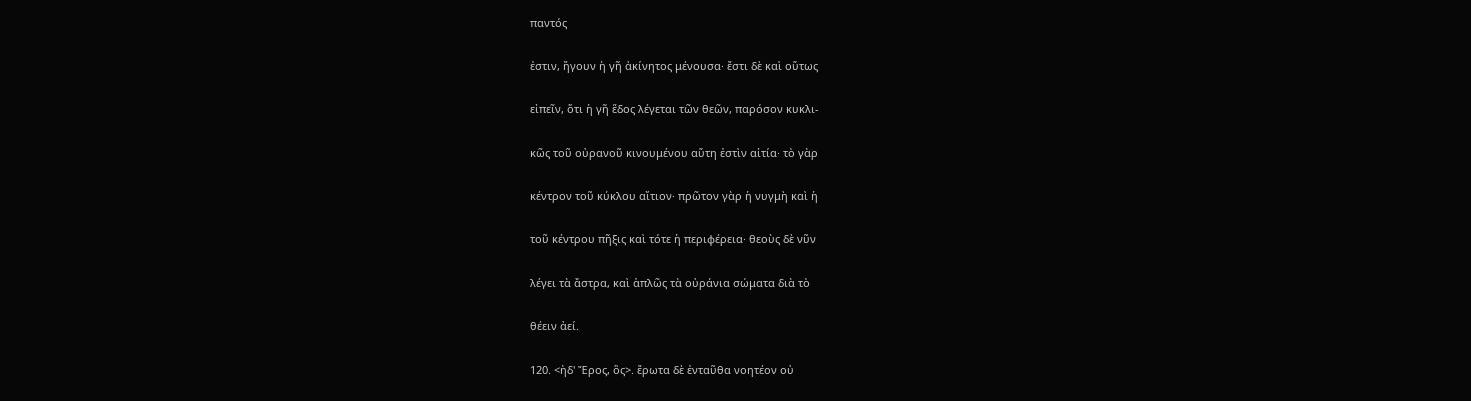παντός

ἐστιν, ἤγουν ἡ γῆ ἀκίνητος μένουσα· ἔστι δὲ καὶ οὕτως

εἰπεῖν, ὅτι ἡ γῆ ἕδος λέγεται τῶν θεῶν, παρόσον κυκλι-

κῶς τοῦ οὐρανοῦ κινουμένου αὕτη ἐστὶν αἰτία· τὸ γὰρ

κέντρον τοῦ κύκλου αἴτιον· πρῶτον γὰρ ἡ νυγμὴ καὶ ἡ

τοῦ κέντρου πῆξις καὶ τότε ἡ περιφέρεια· θεοὺς δὲ νῦν

λέγει τὰ ἄστρα, καὶ ἁπλῶς τὰ οὐράνια σώματα διὰ τὸ

θέειν ἀεί.

120. <ἠδ' Ἔρος, ὃς>. ἔρωτα δὲ ἐνταῦθα νοητέον οὐ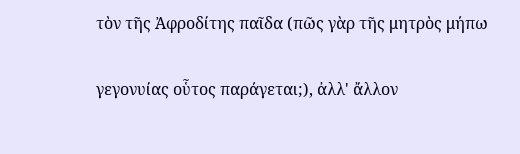τὸν τῆς Ἀφροδίτης παῖδα (πῶς γὰρ τῆς μητρὸς μήπω

γεγονυίας οὗτος παράγεται;), ἀλλ' ἄλλον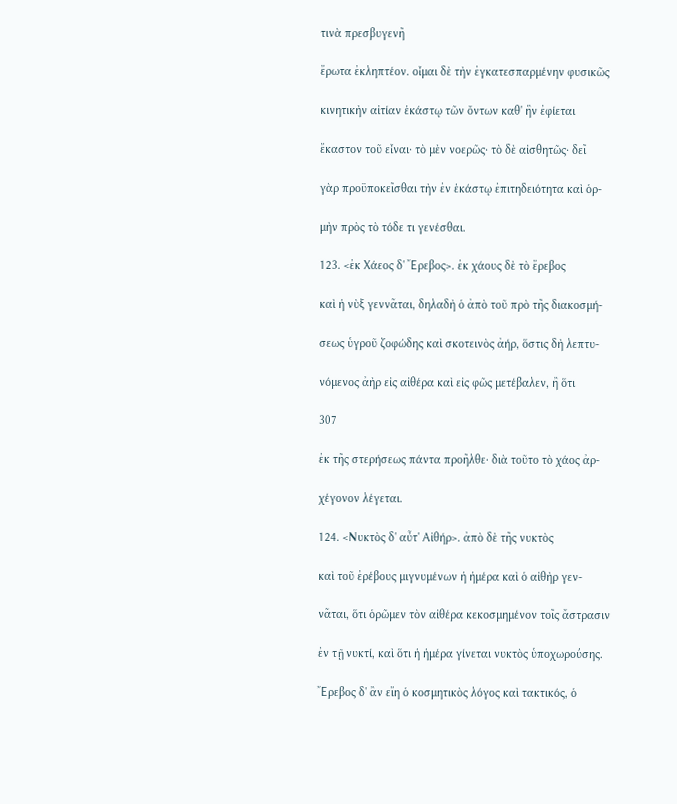τινὰ πρεσβυγενῆ

ἔρωτα ἐκληπτέον. οἶμαι δὲ τὴν ἐγκατεσπαρμένην φυσικῶς

κινητικὴν αἰτίαν ἑκάστῳ τῶν ὄντων καθ' ἣν ἐφίεται

ἔκαστον τοῦ εἶναι· τὸ μὲν νοερῶς· τὸ δὲ αἰσθητῶς· δεῖ

γὰρ προϋποκεῖσθαι τὴν ἐν ἑκάστῳ ἐπιτηδειότητα καὶ ὁρ-

μὴν πρὸς τὸ τόδε τι γενέσθαι.

123. <ἐκ Χάεος δ' Ἔρεβος>. ἐκ χάους δὲ τὸ ἔρεβος

καὶ ἡ νὺξ γεννᾶται, δηλαδὴ ὁ ἀπὸ τοῦ πρὸ τῆς διακοσμή-

σεως ὑγροῦ ζοφώδης καὶ σκοτεινὸς ἀήρ, ὅστις δὴ λεπτυ-

νόμενος ἀὴρ εἰς αἰθέρα καὶ εἰς φῶς μετέβαλεν, ἢ ὅτι

307

ἐκ τῆς στερήσεως πάντα προῆλθε· διὰ τοῦτο τὸ χάος ἀρ-

χέγονον λέγεται.

124. <Νυκτὸς δ' αὖτ' Αἰθήρ>. ἀπὸ δὲ τῆς νυκτὸς

καὶ τοῦ ἐρέβους μιγνυμένων ἡ ἡμέρα καὶ ὁ αἰθὴρ γεν-

νᾶται, ὅτι ὁρῶμεν τὸν αἰθέρα κεκοσμημένον τοῖς ἄστρασιν

ἐν τῇ νυκτί, καὶ ὅτι ἡ ἡμέρα γίνεται νυκτὸς ὑποχωρούσης.

Ἔρεβος δ' ἂν εἴη ὁ κοσμητικὸς λόγος καὶ τακτικός, ὁ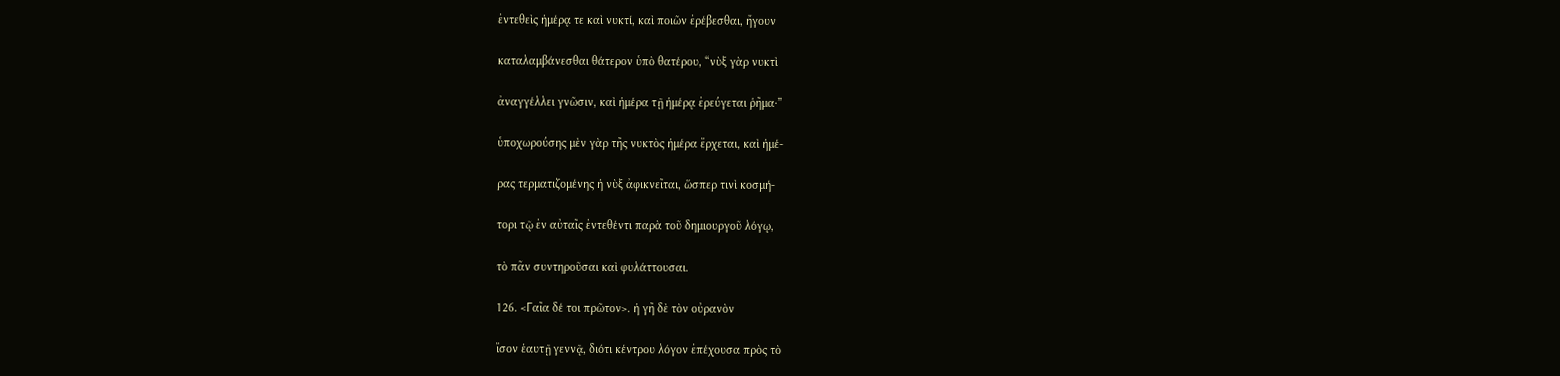ἐντεθεὶς ἡμέρᾳ τε καὶ νυκτί, καὶ ποιῶν ἐρέβεσθαι, ἤγουν

καταλαμβάνεσθαι θάτερον ὑπὸ θατέρου, “νὺξ γὰρ νυκτὶ

ἀναγγέλλει γνῶσιν, καὶ ἡμέρα τῇ ἡμέρᾳ ἐρεύγεται ῥῆμα·”

ὑποχωρούσης μὲν γὰρ τῆς νυκτὸς ἡμέρα ἔρχεται, καὶ ἡμέ-

ρας τερματιζομένης ἡ νὺξ ἀφικνεῖται, ὥσπερ τινὶ κοσμή-

τορι τῷ ἐν αὐταῖς ἐντεθέντι παρὰ τοῦ δημιουργοῦ λόγῳ,

τὸ πᾶν συντηροῦσαι καὶ φυλάττουσαι.

126. <Γαῖα δέ τοι πρῶτον>. ἡ γῆ δὲ τὸν οὐρανὸν

ἴσον ἑαυτῇ γεννᾷ, διότι κέντρου λόγον ἐπέχουσα πρὸς τὸ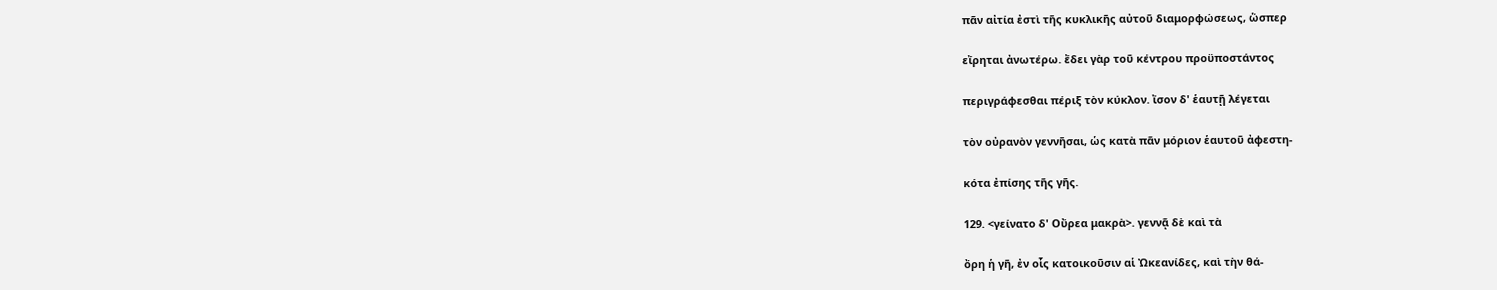πᾶν αἰτία ἐστὶ τῆς κυκλικῆς αὐτοῦ διαμορφώσεως, ὥσπερ

εἴρηται ἀνωτέρω. ἔδει γὰρ τοῦ κέντρου προϋποστάντος

περιγράφεσθαι πέριξ τὸν κύκλον. ἴσον δ' ἑαυτῇ λέγεται

τὸν οὐρανὸν γεννῆσαι, ὡς κατὰ πᾶν μόριον ἑαυτοῦ ἀφεστη-

κότα ἐπίσης τῆς γῆς.

129. <γείνατο δ' Οὔρεα μακρὰ>. γεννᾷ δὲ καὶ τὰ

ὄρη ἡ γῆ, ἐν οἷς κατοικοῦσιν αἱ Ὠκεανίδες, καὶ τὴν θά-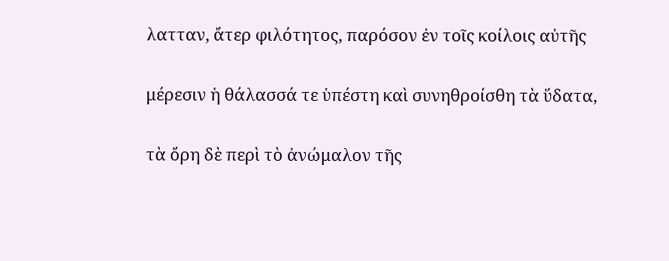λατταν, ἄτερ φιλότητος, παρόσον ἐν τοῖς κοίλοις αὐτῆς

μέρεσιν ἡ θάλασσά τε ὑπέστη καὶ συνηθροίσθη τὰ ὕδατα,

τὰ ὄρη δὲ περὶ τὸ ἀνώμαλον τῆς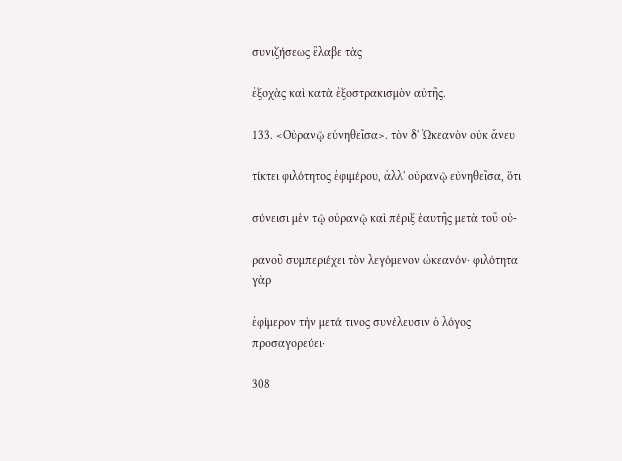συνιζήσεως ἔλαβε τὰς

ἐξοχὰς καὶ κατὰ ἐξοστρακισμὸν αὐτῆς.

133. <Οὐρανῷ εὐνηθεῖσα>. τὸν δ' Ὠκεανὸν οὐκ ἄνευ

τίκτει φιλότητος ἐφιμέρου, ἀλλ' οὐρανῷ εὐνηθεῖσα, ὅτι

σύνεισι μὲν τῷ οὐρανῷ καὶ πέριξ ἑαυτῆς μετὰ τοῦ οὐ-

ρανοῦ συμπεριέχει τὸν λεγόμενον ὠκεανόν· φιλότητα γὰρ

ἐφίμερον τὴν μετά τινος συνέλευσιν ὁ λόγος προσαγορεύει·

308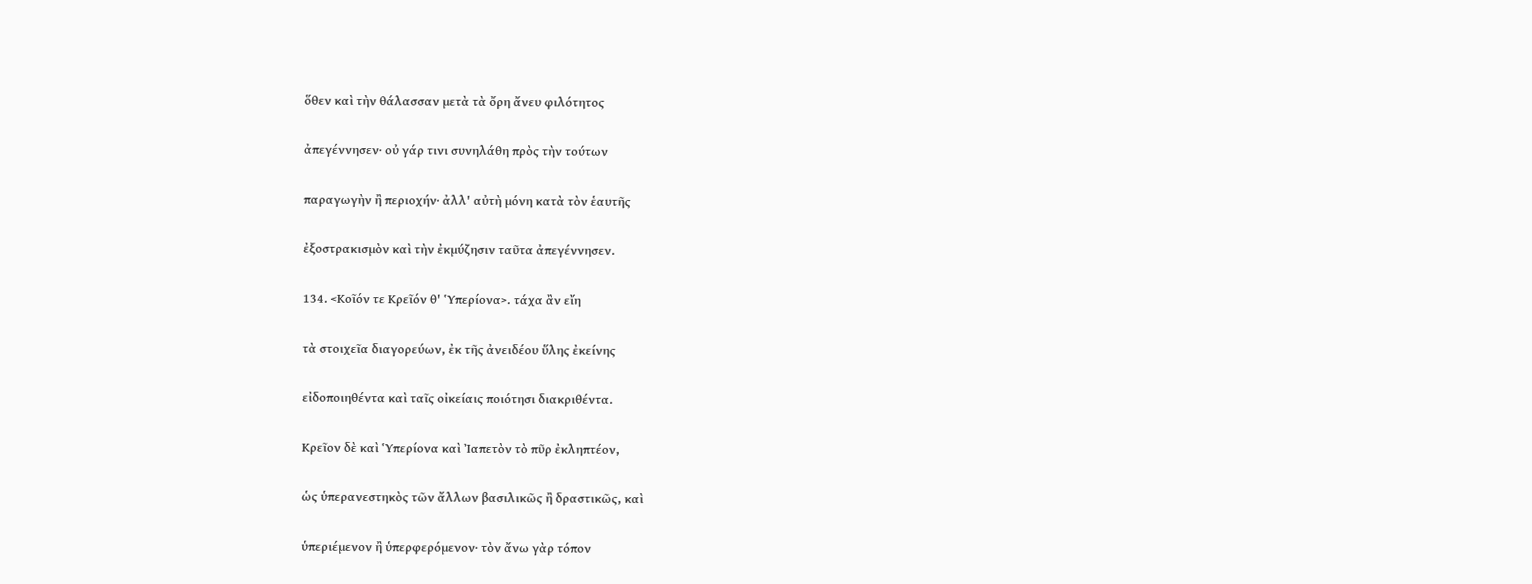ὅθεν καὶ τὴν θάλασσαν μετὰ τὰ ὄρη ἄνευ φιλότητος

ἀπεγέννησεν· οὐ γάρ τινι συνηλάθη πρὸς τὴν τούτων

παραγωγὴν ἢ περιοχήν· ἀλλ' αὐτὴ μόνη κατὰ τὸν ἑαυτῆς

ἐξοστρακισμὸν καὶ τὴν ἐκμύζησιν ταῦτα ἀπεγέννησεν.

134. <Κοῖόν τε Κρεῖόν θ' Ὑπερίονα>. τάχα ἂν εἴη

τὰ στοιχεῖα διαγορεύων, ἐκ τῆς ἀνειδέου ὕλης ἐκείνης

εἰδοποιηθέντα καὶ ταῖς οἰκείαις ποιότησι διακριθέντα.

Κρεῖον δὲ καὶ Ὑπερίονα καὶ Ἰαπετὸν τὸ πῦρ ἐκληπτέον,

ὡς ὑπερανεστηκὸς τῶν ἄλλων βασιλικῶς ἢ δραστικῶς, καὶ

ὑπεριέμενον ἢ ὑπερφερόμενον· τὸν ἄνω γὰρ τόπον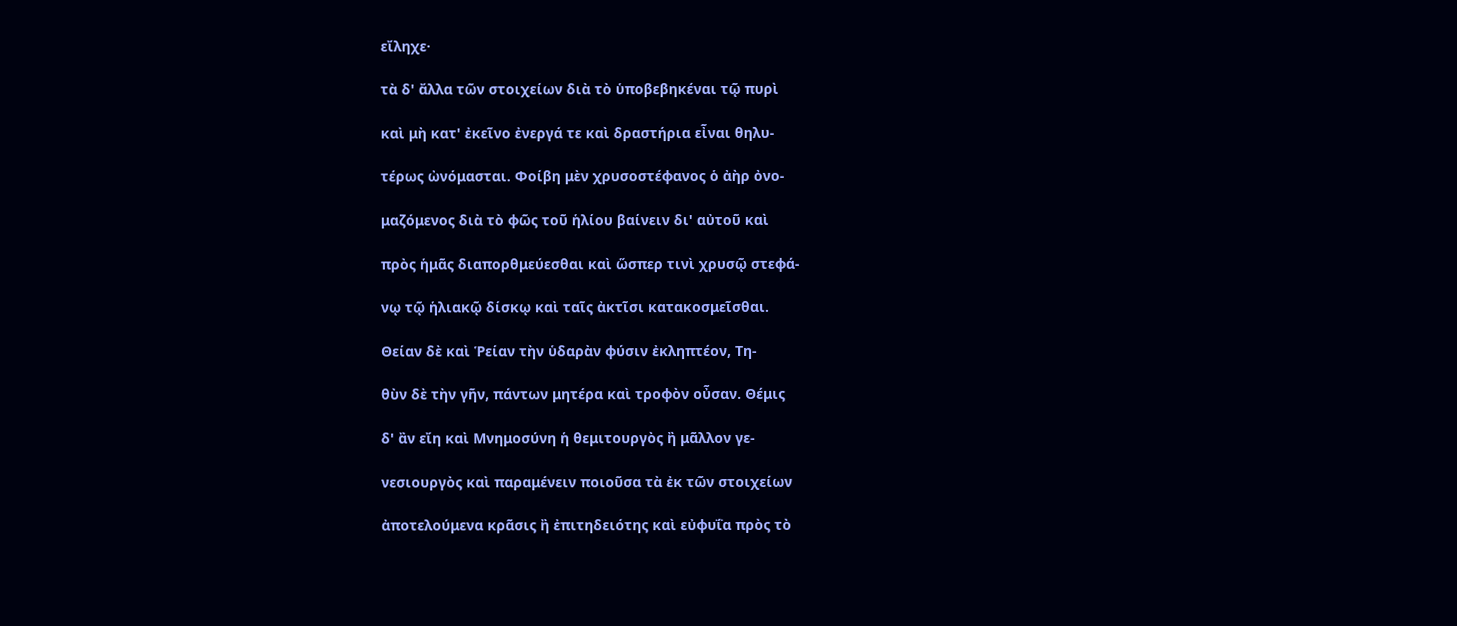εἴληχε·

τὰ δ' ἄλλα τῶν στοιχείων διὰ τὸ ὑποβεβηκέναι τῷ πυρὶ

καὶ μὴ κατ' ἐκεῖνο ἐνεργά τε καὶ δραστήρια εἶναι θηλυ-

τέρως ὠνόμασται. Φοίβη μὲν χρυσοστέφανος ὁ ἀὴρ ὀνο-

μαζόμενος διὰ τὸ φῶς τοῦ ἡλίου βαίνειν δι' αὐτοῦ καὶ

πρὸς ἡμᾶς διαπορθμεύεσθαι καὶ ὥσπερ τινὶ χρυσῷ στεφά-

νῳ τῷ ἡλιακῷ δίσκῳ καὶ ταῖς ἀκτῖσι κατακοσμεῖσθαι.

Θείαν δὲ καὶ Ῥείαν τὴν ὑδαρὰν φύσιν ἐκληπτέον, Τη-

θὺν δὲ τὴν γῆν, πάντων μητέρα καὶ τροφὸν οὖσαν. Θέμις

δ' ἂν εἴη καὶ Μνημοσύνη ἡ θεμιτουργὸς ἢ μᾶλλον γε-

νεσιουργὸς καὶ παραμένειν ποιοῦσα τὰ ἐκ τῶν στοιχείων

ἀποτελούμενα κρᾶσις ἢ ἐπιτηδειότης καὶ εὐφυΐα πρὸς τὸ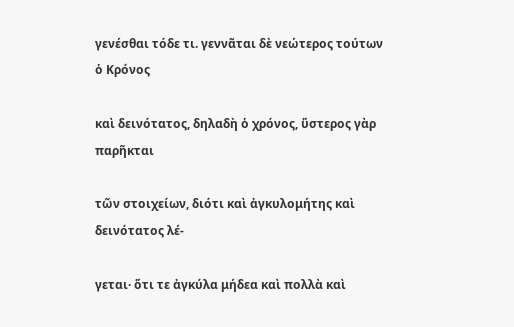γενέσθαι τόδε τι. γεννᾶται δὲ νεώτερος τούτων ὁ Κρόνος

καὶ δεινότατος, δηλαδὴ ὁ χρόνος, ὕστερος γὰρ παρῆκται

τῶν στοιχείων, διότι καὶ ἀγκυλομήτης καὶ δεινότατος λέ-

γεται· ὅτι τε ἀγκύλα μήδεα καὶ πολλὰ καὶ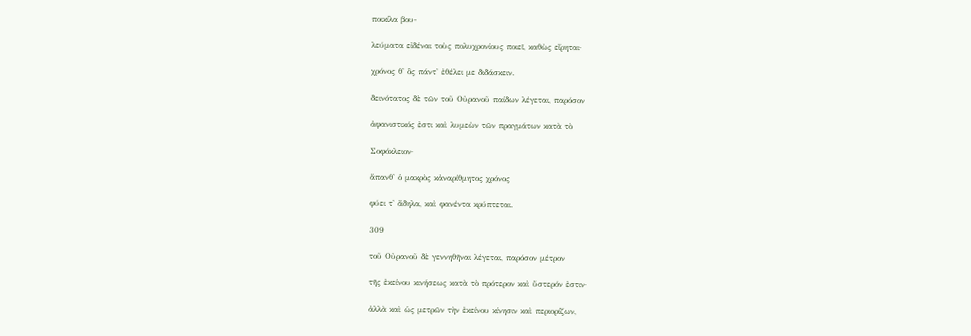ποικίλα βου-

λεύματα εἰδέναι τοὺς πολυχρονίους ποιεῖ, καθὼς εἴρηται·

χρόνος θ' ὃς πάντ' ἐθέλει με διδάσκειν.

δεινότατος δὲ τῶν τοῦ Οὐρανοῦ παίδων λέγεται, παρόσον

ἀφανιστικός ἐστι καὶ λυμεὼν τῶν πραγμάτων κατὰ τὸ

Σοφόκλειον·

ἅπανθ' ὁ μακρὸς κἀναρίθμητος χρόνος

φύει τ' ἄδηλα, καὶ φανέντα κρύπτεται.

309

τοῦ Οὐρανοῦ δὲ γεννηθῆναι λέγεται, παρόσον μέτρον

τῆς ἐκείνου κινήσεως κατὰ τὸ πρότερον καὶ ὕστερόν ἐστιν·

ἀλλὰ καὶ ὡς μετρῶν τὴν ἐκείνου κίνησιν καὶ περιορίζων,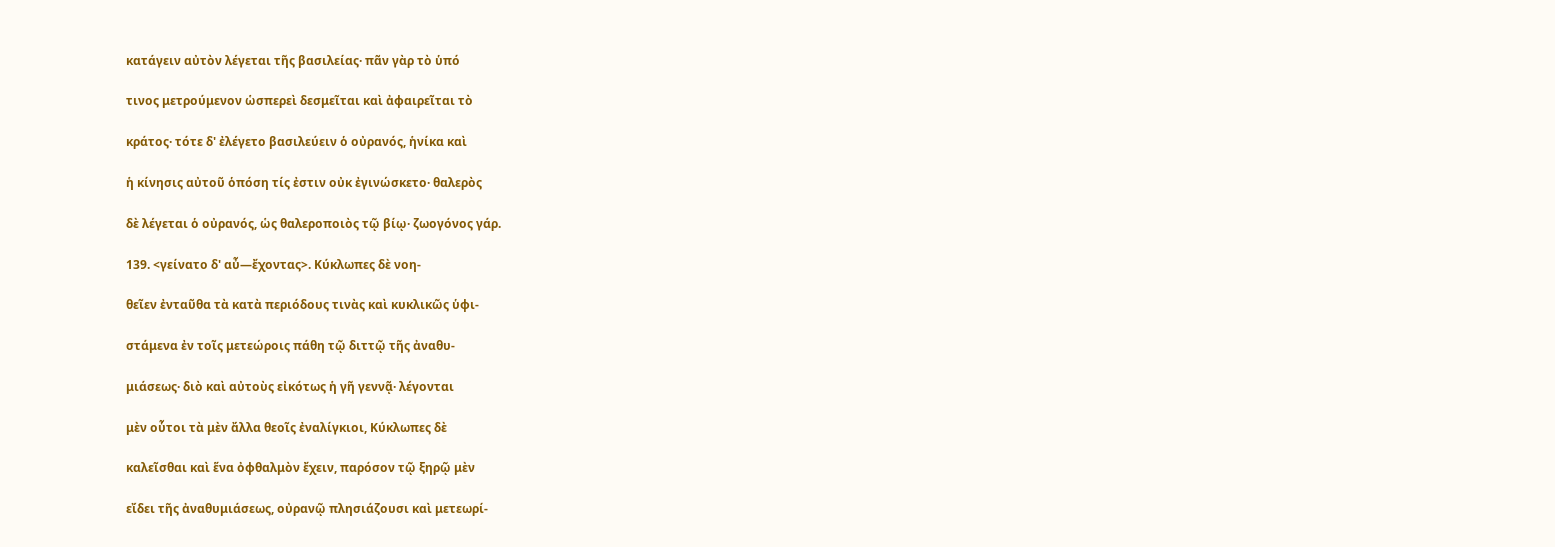κατάγειν αὐτὸν λέγεται τῆς βασιλείας· πᾶν γὰρ τὸ ὑπό

τινος μετρούμενον ὡσπερεὶ δεσμεῖται καὶ ἀφαιρεῖται τὸ

κράτος· τότε δ' ἐλέγετο βασιλεύειν ὁ οὐρανός, ἡνίκα καὶ

ἡ κίνησις αὐτοῦ ὁπόση τίς ἐστιν οὐκ ἐγινώσκετο· θαλερὸς

δὲ λέγεται ὁ οὐρανός, ὡς θαλεροποιὸς τῷ βίῳ· ζωογόνος γάρ.

139. <γείνατο δ' αὖ—ἔχοντας>. Κύκλωπες δὲ νοη-

θεῖεν ἐνταῦθα τὰ κατὰ περιόδους τινὰς καὶ κυκλικῶς ὑφι-

στάμενα ἐν τοῖς μετεώροις πάθη τῷ διττῷ τῆς ἀναθυ-

μιάσεως· διὸ καὶ αὐτοὺς εἰκότως ἡ γῆ γεννᾷ· λέγονται

μὲν οὗτοι τὰ μὲν ἄλλα θεοῖς ἐναλίγκιοι, Κύκλωπες δὲ

καλεῖσθαι καὶ ἕνα ὀφθαλμὸν ἔχειν, παρόσον τῷ ξηρῷ μὲν

εἴδει τῆς ἀναθυμιάσεως, οὐρανῷ πλησιάζουσι καὶ μετεωρί-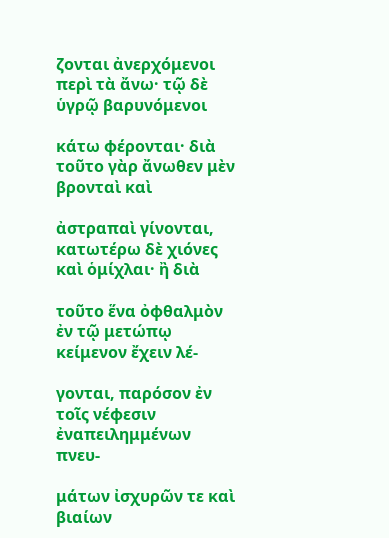ζονται ἀνερχόμενοι περὶ τὰ ἄνω· τῷ δὲ ὑγρῷ βαρυνόμενοι

κάτω φέρονται· διὰ τοῦτο γὰρ ἄνωθεν μὲν βρονταὶ καὶ

ἀστραπαὶ γίνονται, κατωτέρω δὲ χιόνες καὶ ὁμίχλαι· ἢ διὰ

τοῦτο ἕνα ὀφθαλμὸν ἐν τῷ μετώπῳ κείμενον ἔχειν λέ-

γονται, παρόσον ἐν τοῖς νέφεσιν ἐναπειλημμένων πνευ-

μάτων ἰσχυρῶν τε καὶ βιαίων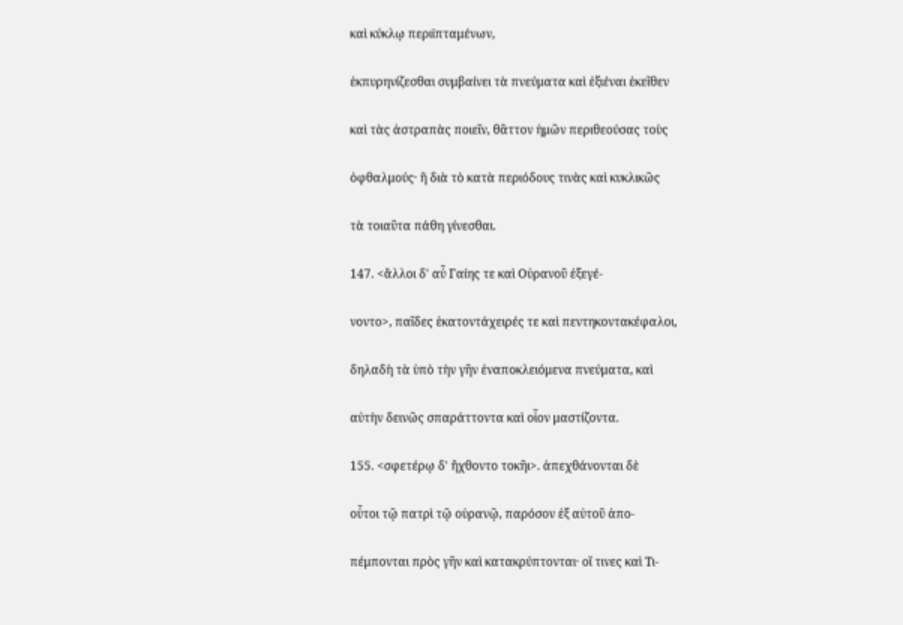καὶ κύκλῳ περιϊπταμένων,

ἐκπυρηνίζεσθαι συμβαίνει τὰ πνεύματα καὶ ἐξιέναι ἐκεῖθεν

καὶ τὰς ἀστραπὰς ποιεῖν, θᾶττον ἡμῶν περιθεούσας τοὺς

ὀφθαλμούς· ἢ διὰ τὸ κατὰ περιόδους τινὰς καὶ κυκλικῶς

τὰ τοιαῦτα πάθη γίνεσθαι.

147. <ἄλλοι δ' αὖ Γαίης τε καὶ Οὐρανοῦ ἐξεγέ-

νοντο>, παῖδες ἑκατοντάχειρές τε καὶ πεντηκοντακέφαλοι,

δηλαδὴ τὰ ὑπὸ τὴν γῆν ἐναποκλειόμενα πνεύματα, καὶ

αὐτὴν δεινῶς σπαράττοντα καὶ οἷον μαστίζοντα.

155. <σφετέρῳ δ' ἤχθοντο τοκῆι>. ἀπεχθάνονται δὲ

οὗτοι τῷ πατρὶ τῷ οὐρανῷ, παρόσον ἐξ αὐτοῦ ἀπο-

πέμπονται πρὸς γῆν καὶ κατακρύπτονται· οἵ τινες καὶ Τι-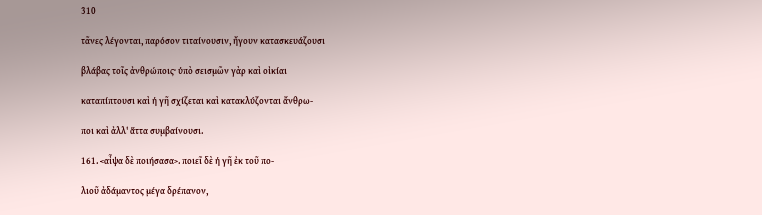310

τᾶνες λέγονται, παρόσον τιταίνουσιν, ἤγουν κατασκευάζουσι

βλάβας τοῖς ἀνθρώποις· ὑπὸ σεισμῶν γὰρ καὶ οἰκίαι

καταπίπτουσι καὶ ἡ γῆ σχίζεται καὶ κατακλύζονται ἄνθρω-

ποι καὶ ἀλλ' ἅττα συμβαίνουσι.

161. <αἶψα δὲ ποιήσασα>. ποιεῖ δὲ ἡ γῆ ἐκ τοῦ πο-

λιοῦ ἀδάμαντος μέγα δρέπανον,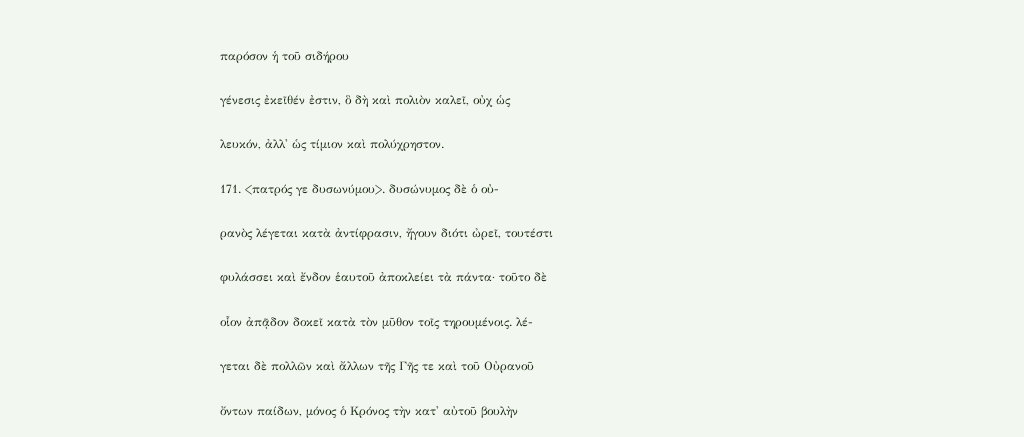παρόσον ἡ τοῦ σιδήρου

γένεσις ἐκεῖθέν ἐστιν, ὃ δὴ καὶ πολιὸν καλεῖ, οὐχ ὡς

λευκόν, ἀλλ' ὡς τίμιον καὶ πολύχρηστον.

171. <πατρός γε δυσωνύμου>. δυσώνυμος δὲ ὁ οὐ-

ρανὸς λέγεται κατὰ ἀντίφρασιν, ἤγουν διότι ὠρεῖ, τουτέστι

φυλάσσει καὶ ἔνδον ἑαυτοῦ ἀποκλείει τὰ πάντα· τοῦτο δὲ

οἷον ἀπᾷδον δοκεῖ κατὰ τὸν μῦθον τοῖς τηρουμένοις. λέ-

γεται δὲ πολλῶν καὶ ἄλλων τῆς Γῆς τε καὶ τοῦ Οὐρανοῦ

ὄντων παίδων, μόνος ὁ Κρόνος τὴν κατ' αὐτοῦ βουλὴν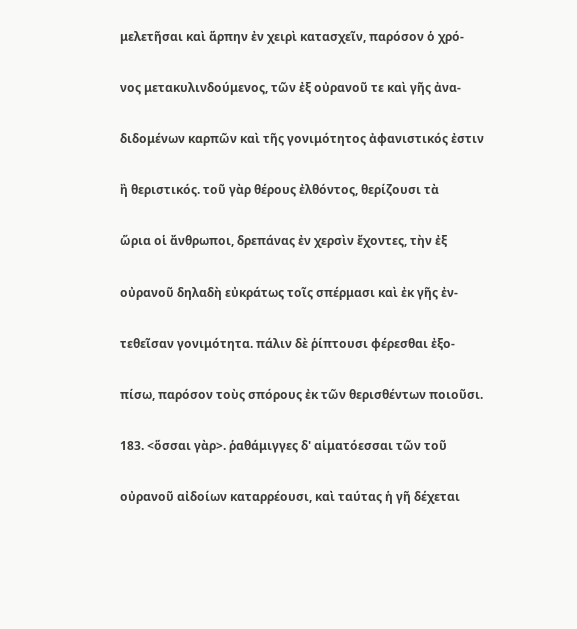μελετῆσαι καὶ ἅρπην ἐν χειρὶ κατασχεῖν, παρόσον ὁ χρό-

νος μετακυλινδούμενος, τῶν ἐξ οὐρανοῦ τε καὶ γῆς ἀνα-

διδομένων καρπῶν καὶ τῆς γονιμότητος ἀφανιστικός ἐστιν

ἢ θεριστικός. τοῦ γὰρ θέρους ἐλθόντος, θερίζουσι τὰ

ὥρια οἱ ἄνθρωποι, δρεπάνας ἐν χερσὶν ἔχοντες, τὴν ἐξ

οὐρανοῦ δηλαδὴ εὐκράτως τοῖς σπέρμασι καὶ ἐκ γῆς ἐν-

τεθεῖσαν γονιμότητα. πάλιν δὲ ῥίπτουσι φέρεσθαι ἐξο-

πίσω, παρόσον τοὺς σπόρους ἐκ τῶν θερισθέντων ποιοῦσι.

183. <ὅσσαι γὰρ>. ῥαθάμιγγες δ' αἱματόεσσαι τῶν τοῦ

οὐρανοῦ αἰδοίων καταρρέουσι, καὶ ταύτας ἡ γῆ δέχεται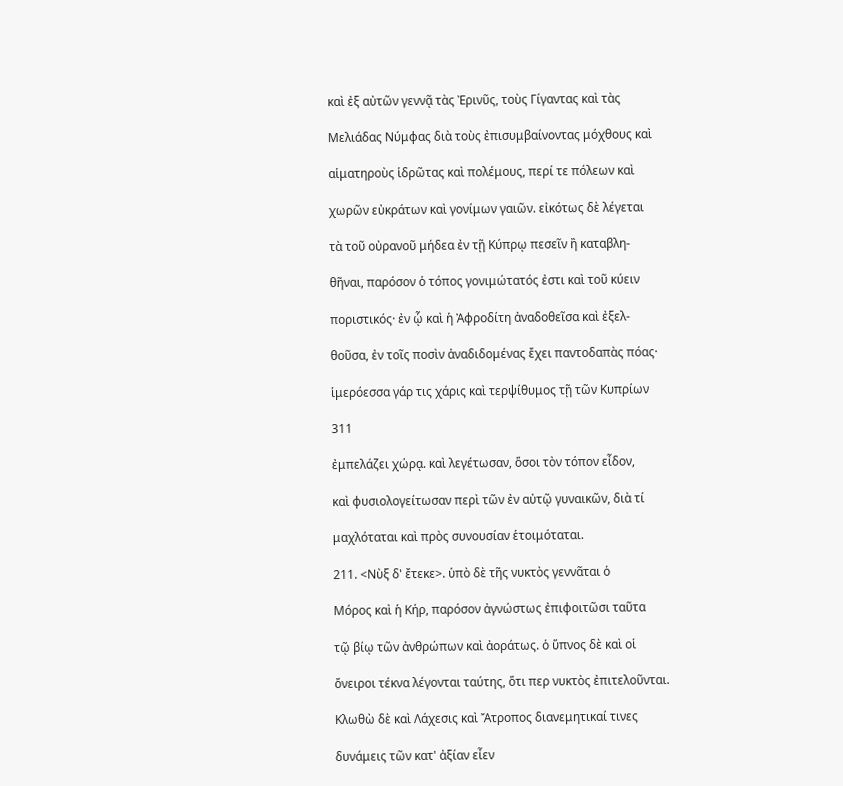καὶ ἐξ αὐτῶν γεννᾷ τὰς Ἐρινῦς, τοὺς Γίγαντας καὶ τὰς

Μελιάδας Νύμφας διὰ τοὺς ἐπισυμβαίνοντας μόχθους καὶ

αἱματηροὺς ἱδρῶτας καὶ πολέμους, περί τε πόλεων καὶ

χωρῶν εὐκράτων καὶ γονίμων γαιῶν. εἰκότως δὲ λέγεται

τὰ τοῦ οὐρανοῦ μήδεα ἐν τῇ Κύπρῳ πεσεῖν ἢ καταβλη-

θῆναι, παρόσον ὁ τόπος γονιμώτατός ἐστι καὶ τοῦ κύειν

ποριστικός· ἐν ᾧ καὶ ἡ Ἀφροδίτη ἀναδοθεῖσα καὶ ἐξελ-

θοῦσα, ἐν τοῖς ποσὶν ἀναδιδομένας ἔχει παντοδαπὰς πόας·

ἱμερόεσσα γάρ τις χάρις καὶ τερψίθυμος τῇ τῶν Κυπρίων

311

ἐμπελάζει χώρᾳ. καὶ λεγέτωσαν, ὅσοι τὸν τόπον εἶδον,

καὶ φυσιολογείτωσαν περὶ τῶν ἐν αὐτῷ γυναικῶν, διὰ τί

μαχλόταται καὶ πρὸς συνουσίαν ἑτοιμόταται.

211. <Νὺξ δ' ἔτεκε>. ὑπὸ δὲ τῆς νυκτὸς γεννᾶται ὁ

Μόρος καὶ ἡ Κήρ, παρόσον ἀγνώστως ἐπιφοιτῶσι ταῦτα

τῷ βίῳ τῶν ἀνθρώπων καὶ ἀοράτως. ὁ ὕπνος δὲ καὶ οἱ

ὄνειροι τέκνα λέγονται ταύτης, ὅτι περ νυκτὸς ἐπιτελοῦνται.

Κλωθὼ δὲ καὶ Λάχεσις καὶ Ἄτροπος διανεμητικαί τινες

δυνάμεις τῶν κατ' ἀξίαν εἶεν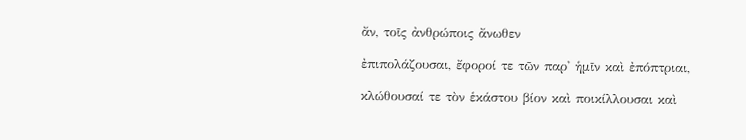ἄν, τοῖς ἀνθρώποις ἄνωθεν

ἐπιπολάζουσαι, ἔφοροί τε τῶν παρ' ἡμῖν καὶ ἐπόπτριαι,

κλώθουσαί τε τὸν ἑκάστου βίον καὶ ποικίλλουσαι καὶ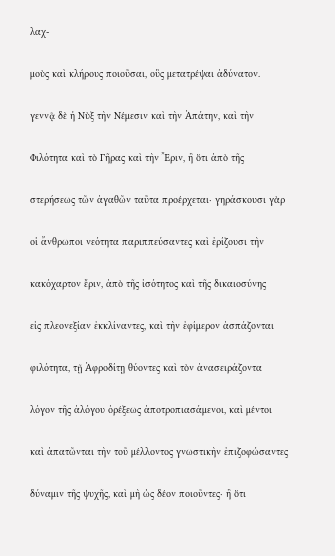λαχ-

μοὺς καὶ κλήρους ποιοῦσαι, οὓς μετατρέψαι ἀδύνατον.

γεννᾷ δὲ ἡ Νὺξ τὴν Νέμεσιν καὶ τὴν Ἀπάτην, καὶ τὴν

Φιλότητα καὶ τὸ Γῆρας καὶ τὴν Ἔριν, ἢ ὅτι ἀπὸ τῆς

στερήσεως τῶν ἀγαθῶν ταῦτα προέρχεται· γηράσκουσι γὰρ

οἱ ἄνθρωποι νεότητα παριππεύσαντες καὶ ἐρίζουσι τὴν

κακόχαρτον ἔριν, ἀπὸ τῆς ἰσότητος καὶ τῆς δικαιοσύνης

εἰς πλεονεξίαν ἐκκλίναντες, καὶ τὴν ἐφίμερον ἀσπάζονται

φιλότητα, τῇ Ἀφροδίτῃ θύοντες καὶ τὸν ἀνασειράζοντα

λόγον τῆς ἀλόγου ὀρέξεως ἀποτροπιασάμενοι, καὶ μέντοι

καὶ ἀπατῶνται τὴν τοῦ μέλλοντος γνωστικὴν ἐπιζοφώσαντες

δύναμιν τῆς ψυχῆς, καὶ μὴ ὡς δέον ποιοῦντες· ἢ ὅτι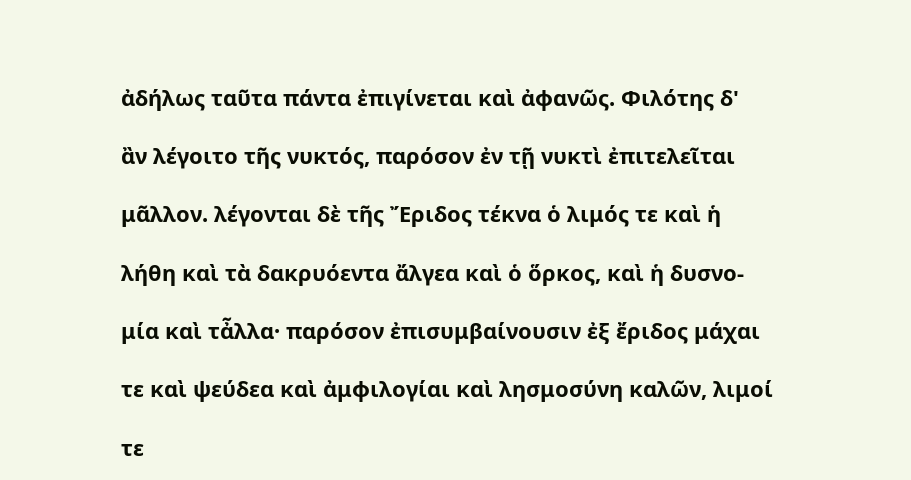ἀδήλως ταῦτα πάντα ἐπιγίνεται καὶ ἀφανῶς. Φιλότης δ'

ἂν λέγοιτο τῆς νυκτός, παρόσον ἐν τῇ νυκτὶ ἐπιτελεῖται

μᾶλλον. λέγονται δὲ τῆς Ἔριδος τέκνα ὁ λιμός τε καὶ ἡ

λήθη καὶ τὰ δακρυόεντα ἄλγεα καὶ ὁ ὅρκος, καὶ ἡ δυσνο-

μία καὶ τἆλλα· παρόσον ἐπισυμβαίνουσιν ἐξ ἔριδος μάχαι

τε καὶ ψεύδεα καὶ ἀμφιλογίαι καὶ λησμοσύνη καλῶν, λιμοί

τε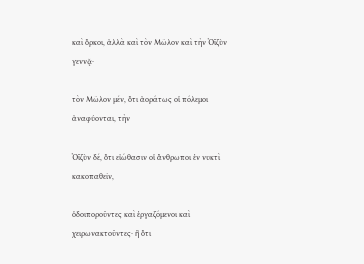καὶ ὅρκοι, ἀλλὰ καὶ τὸν Μῶλον καὶ τὴν Ὀϊζὺν γεννᾷ·

τὸν Μῶλον μέν, ὅτι ἀοράτως οἱ πόλεμοι ἀναφύονται, τὴν

Ὀϊζὺν δέ, ὅτι εἰώθασιν οἱ ἄνθρωποι ἐν νυκτὶ κακοπαθεῖν,

ὁδοιποροῦντες καὶ ἐργαζόμενοι καὶ χειρωνακτοῦντες· ἢ ὅτι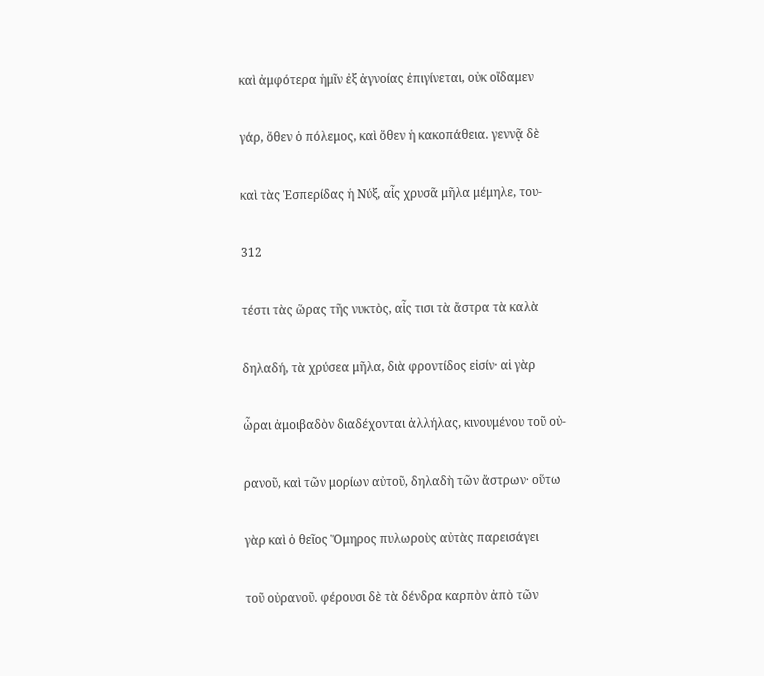καὶ ἀμφότερα ἡμῖν ἐξ ἀγνοίας ἐπιγίνεται, οὐκ οἴδαμεν

γάρ, ὅθεν ὁ πόλεμος, καὶ ὅθεν ἡ κακοπάθεια. γεννᾷ δὲ

καὶ τὰς Ἑσπερίδας ἡ Νύξ, αἷς χρυσᾶ μῆλα μέμηλε, του-

312

τέστι τὰς ὥρας τῆς νυκτὸς, αἷς τισι τὰ ἄστρα τὰ καλὰ

δηλαδή, τὰ χρύσεα μῆλα, διὰ φροντίδος εἰσίν· αἱ γὰρ

ὧραι ἀμοιβαδὸν διαδέχονται ἀλλήλας, κινουμένου τοῦ οὐ-

ρανοῦ, καὶ τῶν μορίων αὐτοῦ, δηλαδὴ τῶν ἄστρων· οὕτω

γὰρ καὶ ὁ θεῖος Ὅμηρος πυλωροὺς αὐτὰς παρεισάγει

τοῦ οὐρανοῦ. φέρουσι δὲ τὰ δένδρα καρπὸν ἀπὸ τῶν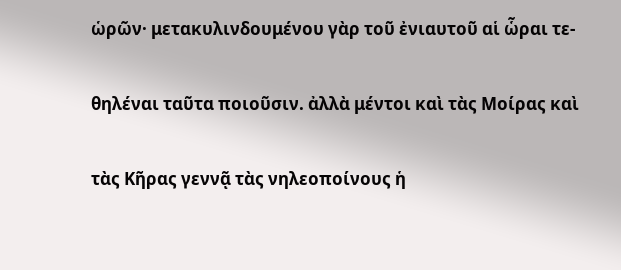ὡρῶν· μετακυλινδουμένου γὰρ τοῦ ἐνιαυτοῦ αἱ ὧραι τε-

θηλέναι ταῦτα ποιοῦσιν. ἀλλὰ μέντοι καὶ τὰς Μοίρας καὶ

τὰς Κῆρας γεννᾷ τὰς νηλεοποίνους ἡ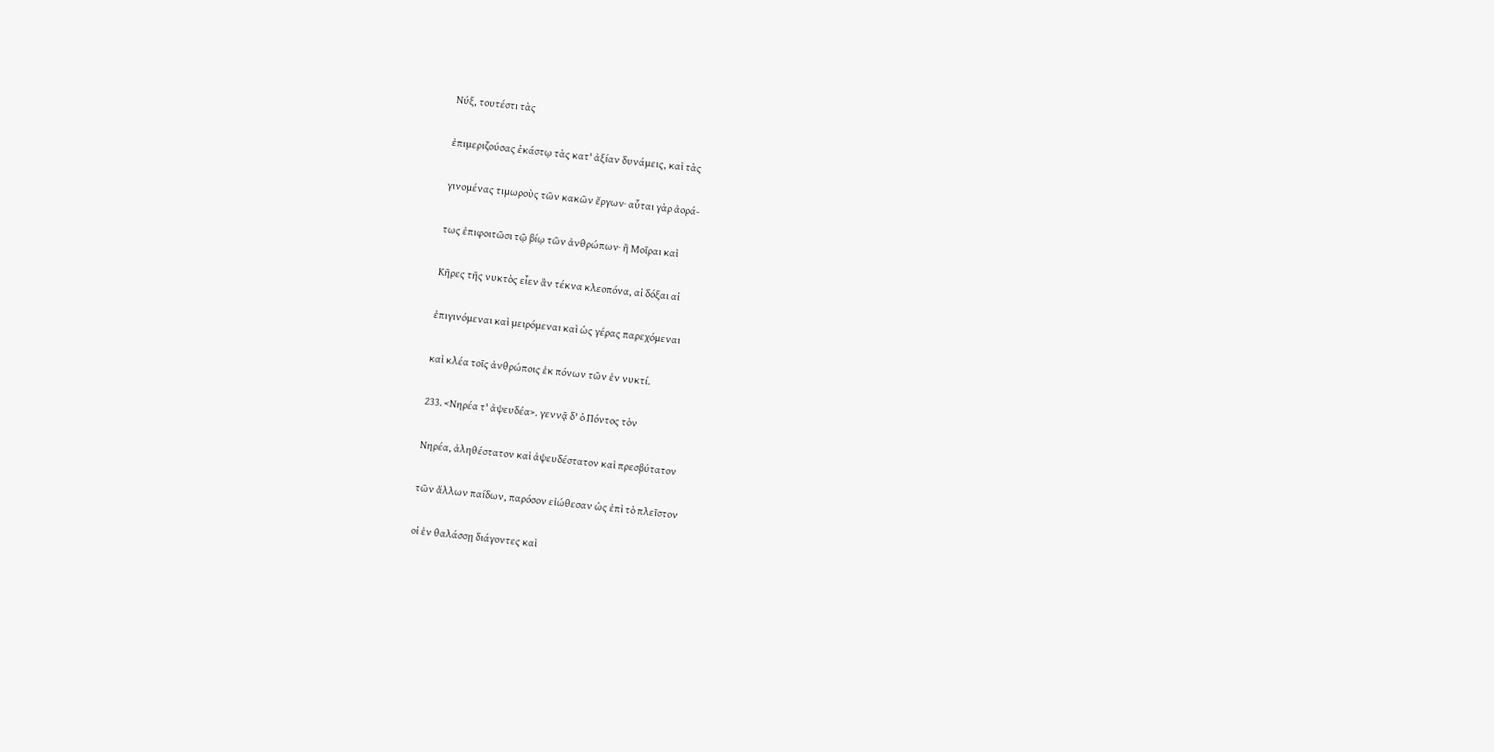Νύξ, τουτέστι τὰς

ἐπιμεριζούσας ἑκάστῳ τὰς κατ' ἀξίαν δυνάμεις, καὶ τὰς

γινομένας τιμωροὺς τῶν κακῶν ἔργων· αὗται γὰρ ἀορά-

τως ἐπιφοιτῶσι τῷ βίῳ τῶν ἀνθρώπων· ἢ Μοῖραι καὶ

Κῆρες τῆς νυκτὸς εἶεν ἂν τέκνα κλεοπόνα, αἱ δόξαι αἱ

ἐπιγινόμεναι καὶ μειρόμεναι καὶ ὡς γέρας παρεχόμεναι

καὶ κλέα τοῖς ἀνθρώποις ἐκ πόνων τῶν ἐν νυκτί.

233. <Νηρέα τ' ἀψευδέα>. γεννᾷ δ' ὁ Πόντος τὸν

Νηρέα, ἀληθέστατον καὶ ἀψευδέστατον καὶ πρεσβύτατον

τῶν ἄλλων παίδων, παρόσον εἰώθεσαν ὡς ἐπὶ τὸ πλεῖστον

οἱ ἐν θαλάσσῃ διάγοντες καὶ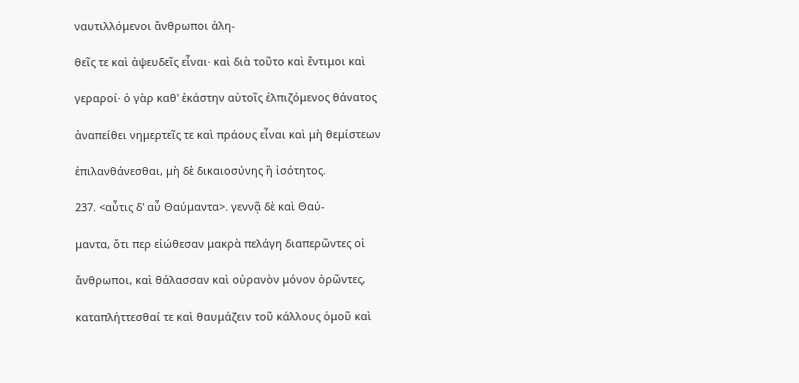ναυτιλλόμενοι ἄνθρωποι ἀλη-

θεῖς τε καὶ ἀψευδεῖς εἶναι· καὶ διὰ τοῦτο καὶ ἔντιμοι καὶ

γεραροί· ὁ γὰρ καθ' ἑκάστην αὐτοῖς ἐλπιζόμενος θάνατος

ἀναπείθει νημερτεῖς τε καὶ πράους εἶναι καὶ μὴ θεμίστεων

ἐπιλανθάνεσθαι, μὴ δὲ δικαιοσύνης ἢ ἰσότητος.

237. <αὖτις δ' αὖ Θαύμαντα>. γεννᾷ δὲ καὶ Θαύ-

μαντα, ὅτι περ εἰώθεσαν μακρὰ πελάγη διαπερῶντες οἱ

ἄνθρωποι, καὶ θάλασσαν καὶ οὐρανὸν μόνον ὁρῶντες,

καταπλήττεσθαί τε καὶ θαυμάζειν τοῦ κάλλους ὁμοῦ καὶ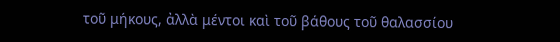τοῦ μήκους, ἀλλὰ μέντοι καὶ τοῦ βάθους τοῦ θαλασσίου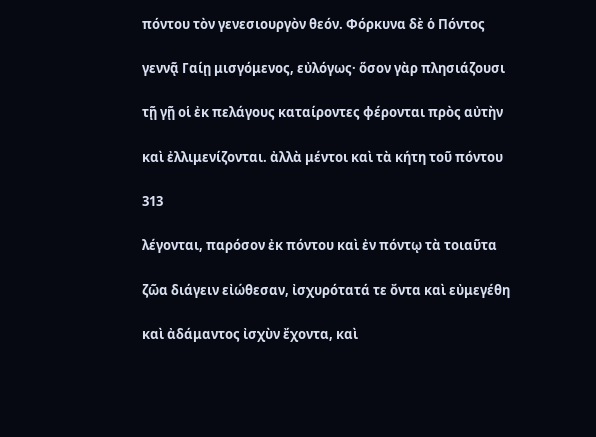πόντου τὸν γενεσιουργὸν θεόν. Φόρκυνα δὲ ὁ Πόντος

γεννᾷ Γαίῃ μισγόμενος, εὐλόγως· ὅσον γὰρ πλησιάζουσι

τῇ γῇ οἱ ἐκ πελάγους καταίροντες φέρονται πρὸς αὐτὴν

καὶ ἐλλιμενίζονται. ἀλλὰ μέντοι καὶ τὰ κήτη τοῦ πόντου

313

λέγονται, παρόσον ἐκ πόντου καὶ ἐν πόντῳ τὰ τοιαῦτα

ζῶα διάγειν εἰώθεσαν, ἰσχυρότατά τε ὄντα καὶ εὐμεγέθη

καὶ ἀδάμαντος ἰσχὺν ἔχοντα, καὶ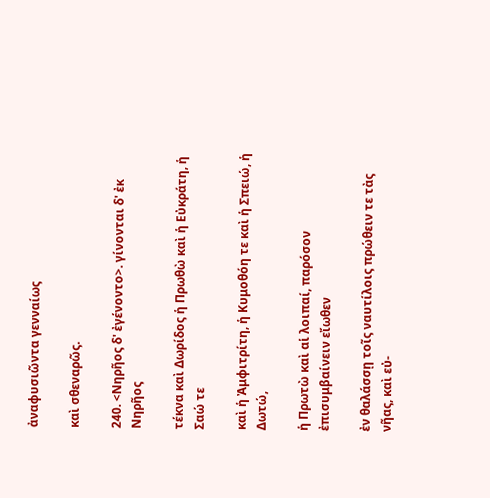ἀναφυσιῶντα γενναίως

καὶ σθεναρῶς.

240. <Νηρῆος δ' ἐγένοντο>. γίνονται δ' ἐκ Νηρῆος

τέκνα καὶ Δωρίδος ἡ Πρωθὼ καὶ ἡ Εὐκράτη, ἡ Σαώ τε

καὶ ἡ Ἀμφιτρίτη, ἡ Κυμοθόη τε καὶ ἡ Σπειώ, ἡ Δωτώ,

ἡ Πρωτὼ καὶ αἱ λοιπαί, παρόσον ἐπισυμβαίνειν εἴωθεν

ἐν θαλάσσῃ τοῖς ναυτίλοις πρώθειν τε τὰς νῆας, καὶ εὐ-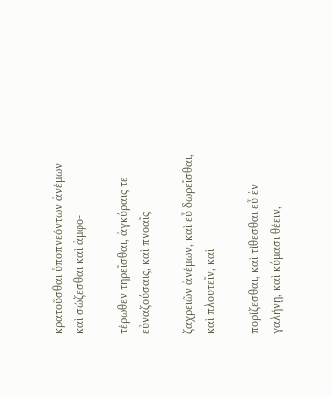κρατοῦσθαι ὑποπνεόντων ἀνέμων καὶ σώζεσθαι καὶ ἀμφο-

τέρωθεν τηρεῖσθαι, ἀγκύραις τε εὐναζούσαις, καὶ πνοαῖς

ζαχρειῶν ἀνέμων, καὶ εὖ δωρεῖσθαι, καὶ πλουτεῖν, καὶ

πορίζεσθαι, καὶ τίθεσθαι εὖ ἐν γαλήνῃ, καὶ κύμασι θέειν,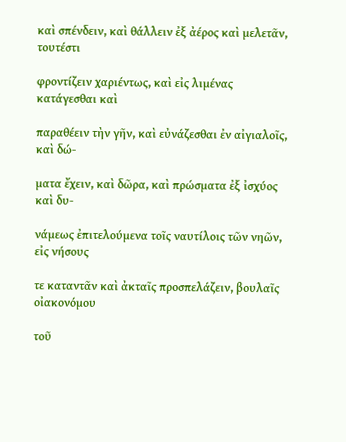καὶ σπένδειν, καὶ θάλλειν ἐξ ἀέρος καὶ μελετᾶν, τουτέστι

φροντίζειν χαριέντως, καὶ εἰς λιμένας κατάγεσθαι καὶ

παραθέειν τὴν γῆν, καὶ εὐνάζεσθαι ἐν αἰγιαλοῖς, καὶ δώ-

ματα ἔχειν, καὶ δῶρα, καὶ πρώσματα ἐξ ἰσχύος καὶ δυ-

νάμεως ἐπιτελούμενα τοῖς ναυτίλοις τῶν νηῶν, εἰς νήσους

τε καταντᾶν καὶ ἀκταῖς προσπελάζειν, βουλαῖς οἰακονόμου

τοῦ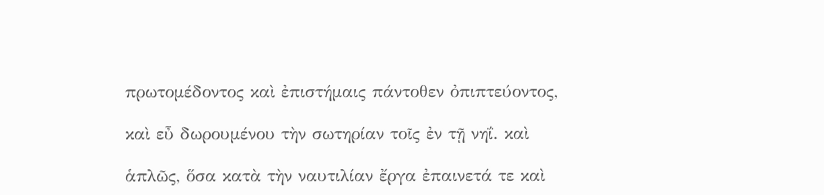πρωτομέδοντος καὶ ἐπιστήμαις πάντοθεν ὀπιπτεύοντος,

καὶ εὖ δωρουμένου τὴν σωτηρίαν τοῖς ἐν τῇ νηΐ. καὶ

ἁπλῶς, ὅσα κατὰ τὴν ναυτιλίαν ἔργα ἐπαινετά τε καὶ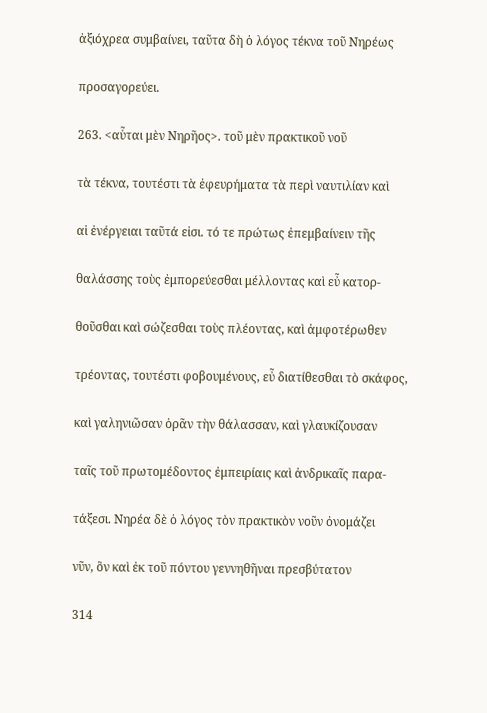ἀξιόχρεα συμβαίνει, ταῦτα δὴ ὁ λόγος τέκνα τοῦ Νηρέως

προσαγορεύει.

263. <αὗται μὲν Νηρῆος>. τοῦ μὲν πρακτικοῦ νοῦ

τὰ τέκνα, τουτέστι τὰ ἐφευρήματα τὰ περὶ ναυτιλίαν καὶ

αἱ ἐνέργειαι ταῦτά εἰσι. τό τε πρώτως ἐπεμβαίνειν τῆς

θαλάσσης τοὺς ἐμπορεύεσθαι μέλλοντας καὶ εὖ κατορ-

θοῦσθαι καὶ σώζεσθαι τοὺς πλέοντας, καὶ ἀμφοτέρωθεν

τρέοντας, τουτέστι φοβουμένους, εὖ διατίθεσθαι τὸ σκάφος,

καὶ γαληνιῶσαν ὁρᾶν τὴν θάλασσαν, καὶ γλαυκίζουσαν

ταῖς τοῦ πρωτομέδοντος ἐμπειρίαις καὶ ἀνδρικαῖς παρα-

τάξεσι. Νηρέα δὲ ὁ λόγος τὸν πρακτικὸν νοῦν ὀνομάζει

νῦν, ὃν καὶ ἐκ τοῦ πόντου γεννηθῆναι πρεσβύτατον

314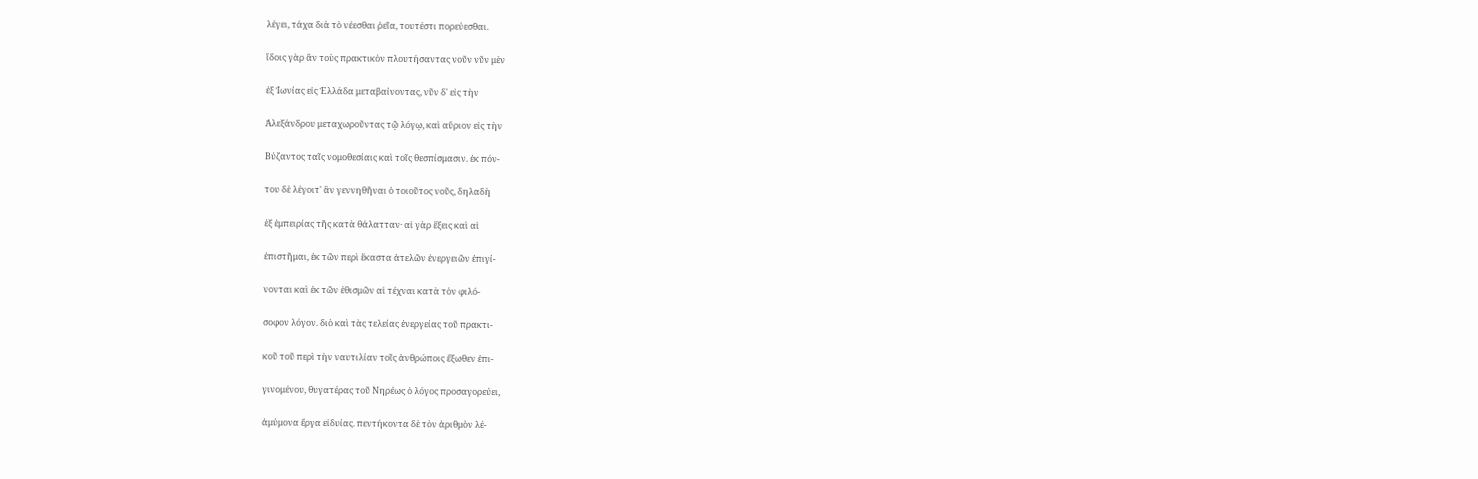λέγει, τάχα διὰ τὸ νέεσθαι ῥεῖα, τουτέστι πορεύεσθαι.

ἴδοις γὰρ ἂν τοὺς πρακτικὸν πλουτήσαντας νοῦν νῦν μὲν

ἐξ Ἰωνίας εἰς Ἑλλάδα μεταβαίνοντας, νῦν δ' εἰς τὴν

Ἀλεξάνδρου μεταχωροῦντας τῷ λόγῳ, καὶ αὔριον εἰς τὴν

Βύζαντος ταῖς νομοθεσίαις καὶ τοῖς θεσπίσμασιν. ἐκ πόν-

του δὲ λέγοιτ' ἂν γεννηθῆναι ὁ τοιοῦτος νοῦς, δηλαδὴ

ἐξ ἐμπειρίας τῆς κατὰ θάλατταν· αἱ γὰρ ἕξεις καὶ αἱ

ἐπιστῆμαι, ἐκ τῶν περὶ ἕκαστα ἀτελῶν ἐνεργειῶν ἐπιγί-

νονται καὶ ἐκ τῶν ἐθισμῶν αἱ τέχναι κατὰ τὸν φιλό-

σοφον λόγον. διὸ καὶ τὰς τελείας ἐνεργείας τοῦ πρακτι-

κοῦ τοῦ περὶ τὴν ναυτιλίαν τοῖς ἀνθρώποις ἔξωθεν ἐπι-

γινομένου, θυγατέρας τοῦ Νηρέως ὁ λόγος προσαγορεύει,

ἀμύμονα ἔργα εἰδυίας. πεντήκοντα δὲ τὸν ἀριθμὸν λέ-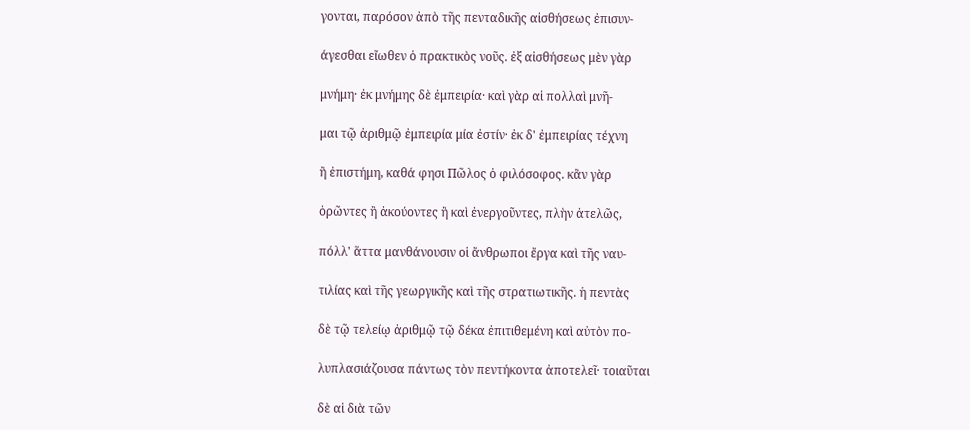γονται, παρόσον ἀπὸ τῆς πενταδικῆς αἰσθήσεως ἐπισυν-

άγεσθαι εἴωθεν ὁ πρακτικὸς νοῦς. ἐξ αἰσθήσεως μὲν γὰρ

μνήμη· ἐκ μνήμης δὲ ἐμπειρία· καὶ γὰρ αἱ πολλαὶ μνῆ-

μαι τῷ ἀριθμῷ ἐμπειρία μία ἐστίν· ἐκ δ' ἐμπειρίας τέχνη

ἢ ἐπιστήμη, καθά φησι Πῶλος ὁ φιλόσοφος. κἂν γὰρ

ὁρῶντες ἢ ἀκούοντες ἢ καὶ ἐνεργοῦντες, πλὴν ἀτελῶς,

πόλλ' ἅττα μανθάνουσιν οἱ ἄνθρωποι ἔργα καὶ τῆς ναυ-

τιλίας καὶ τῆς γεωργικῆς καὶ τῆς στρατιωτικῆς. ἡ πεντὰς

δὲ τῷ τελείῳ ἀριθμῷ τῷ δέκα ἐπιτιθεμένη καὶ αὐτὸν πο-

λυπλασιάζουσα πάντως τὸν πεντήκοντα ἀποτελεῖ· τοιαῦται

δὲ αἱ διὰ τῶν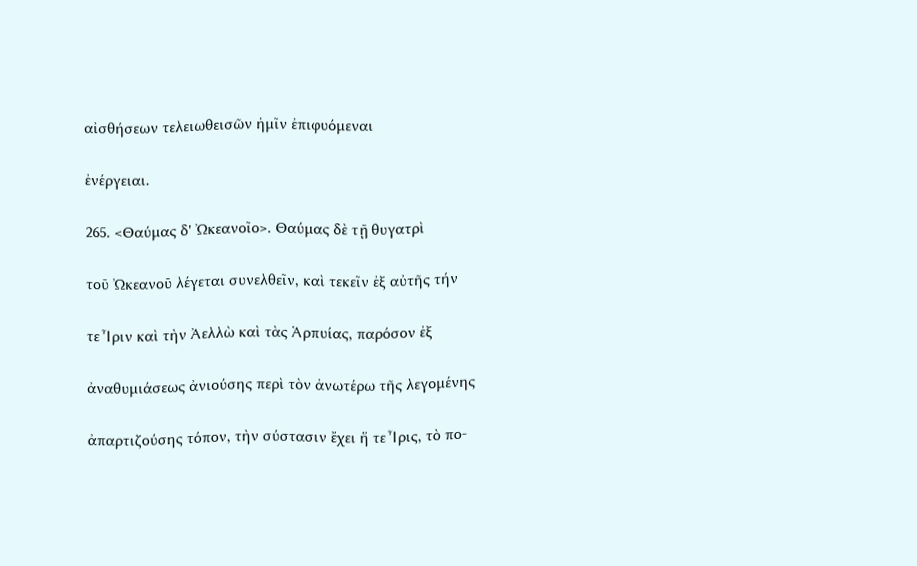αἰσθήσεων τελειωθεισῶν ἡμῖν ἐπιφυόμεναι

ἐνέργειαι.

265. <Θαύμας δ' Ὠκεανοῖο>. Θαύμας δὲ τῇ θυγατρὶ

τοῦ Ὠκεανοῦ λέγεται συνελθεῖν, καὶ τεκεῖν ἐξ αὐτῆς τήν

τε Ἶριν καὶ τὴν Ἀελλὼ καὶ τὰς Ἁρπυίας, παρόσον ἐξ

ἀναθυμιάσεως ἀνιούσης περὶ τὸν ἀνωτέρω τῆς λεγομένης

ἀπαρτιζούσης τόπον, τὴν σύστασιν ἔχει ἥ τε Ἶρις, τὸ πο-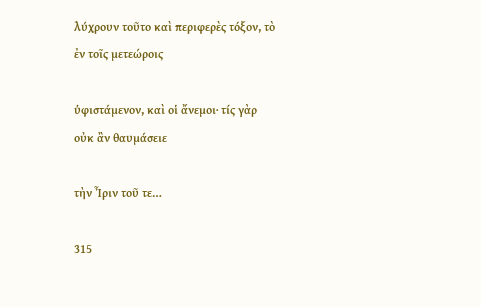λύχρουν τοῦτο καὶ περιφερὲς τόξον, τὸ ἐν τοῖς μετεώροις

ὑφιστάμενον, καὶ οἱ ἄνεμοι· τίς γὰρ οὐκ ἂν θαυμάσειε

τὴν Ἶριν τοῦ τε…

315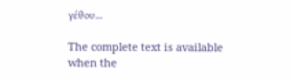γέθου…

The complete text is available when the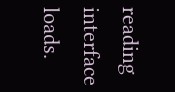reading interface loads.